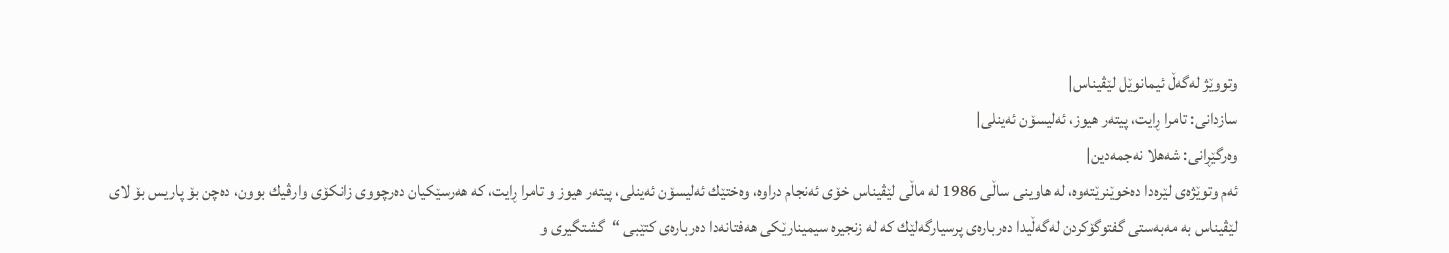وتووێژ لەگەڵ ئیمانوێل لێڤیناس|
سازدانى: تامرا ڕایت، پیتەر هیوز، ئەلیسۆن ئەینلى|
وەرگێڕانى: شەهلا نەجمەدین|
ئەم وتوێژەى لێرەدا دەخوێنرێتەوە، لە هاوینى ساڵى 1986 لە ماڵى لێڤیناس خۆى ئەنجام دراوە، وەختێك ئەلیسۆن ئەینلى، پیتەر هیوز و تامرا ڕایت، كە هەرسێكیان دەرچووى زانكۆى وارڤیك بوون، دەچن بۆ پاریس بۆ لاى لێڤیناس بە مەبەستى گفتوگۆكردن لەگەڵیدا دەربارەى پرسیارگەلێك كە لە زنجیرە سیمینارێکی هەفتانەدا دەربارەى كتێبى “گشتگیری و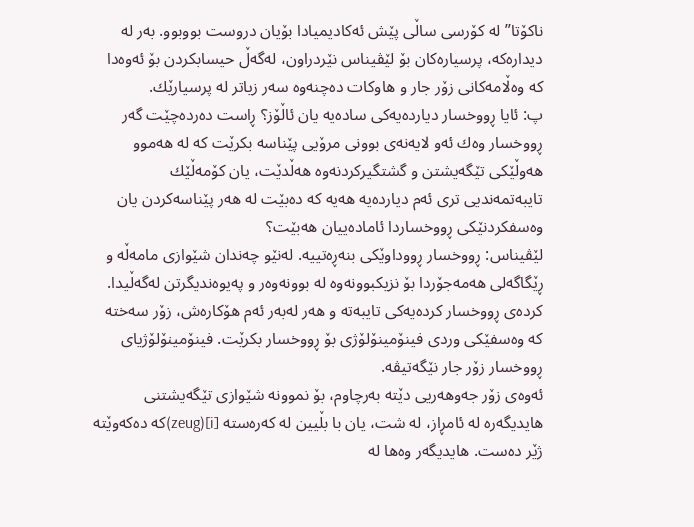ناكۆتا” لە كۆرسى ساڵى پێش ئەكادیمیادا بۆیان دروست بووبوو. بەر لە دیدارەكە، پرسیارەكان بۆ لێڤیناس نێردراون، لەگەڵ حیسابكردن بۆ ئەوەدا كە وەڵامەكانى زۆر جار و هاوكات دەچنەوە سەر زیاتر لە پرسیارێك.
پ: ئایا ڕووخسار دیاردەیەكى سادەیە یان ئاڵۆز؟ ڕاست دەردەچێت گەر ڕووخسار وەك ئەو لایەنەى بوونى مرۆیی پێناسە بكرێت كە لە هەموو هەوڵێكى تێگەیشتن و گشتگیركردنەوە هەڵدێت، یان كۆمەڵێك تایبەتمەندیی ترى ئەم دیاردەیە هەیە كە دەبێت لە هەر پێناسەكردن یان وەسفكردنێكى ڕووخساردا ئامادەییان هەبێت؟
لێڤیناس: ڕووخسار ڕووداوێكى بنەڕەتییە. لەنێو چەندان شێوازى مامەڵە و ڕێگاگەلى هەمەجۆردا بۆ نزیكبوونەوە لە بوونەوەر و پەیوەندیگرتن لەگەڵیدا. كردەى ڕووخسار كردەیەكى تایبەتە و هەر لەبەر ئەم هۆكارەش، زۆر سەختە كە وەسفێكى وردى فینۆمینۆلۆژى بۆ ڕووخسار بكرێت. فینۆمینۆلۆژیاى ڕووخسار زۆر جار نێگەتیڤە.
ئەوەى زۆر جەوهەریى دێتە بەرچاوم، بۆ نموونە شێوازى تێگەیشتنى هایدیگەرە لە ئامڕاز، لە شت، یان با بڵیین لە كەرەستە [i](zeug)كە دەکەوێتە ژێر دەست. هایدیگەر وەها لە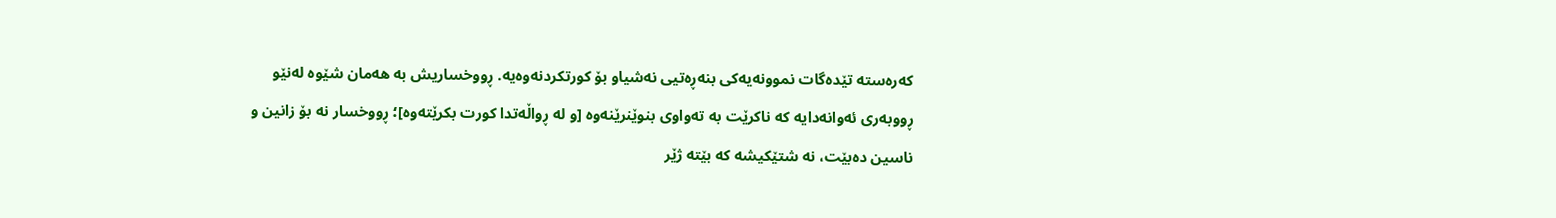كەرەستە تێدەگات نموونەیەكى بنەڕەتیى نەشیاو بۆ كورتكردنەوەیە. ڕووخساریش بە هەمان شێوە لەنێو ڕووبەرى ئەوانەدایە كە ناكرێت بە تەواوى بنوێنرێنەوە [و لە ڕواڵەتدا كورت بكرێتەوە]؛ ڕووخسار نە بۆ زانین و ناسین دەبێت، نە شتێكیشە كە بێتە ژێر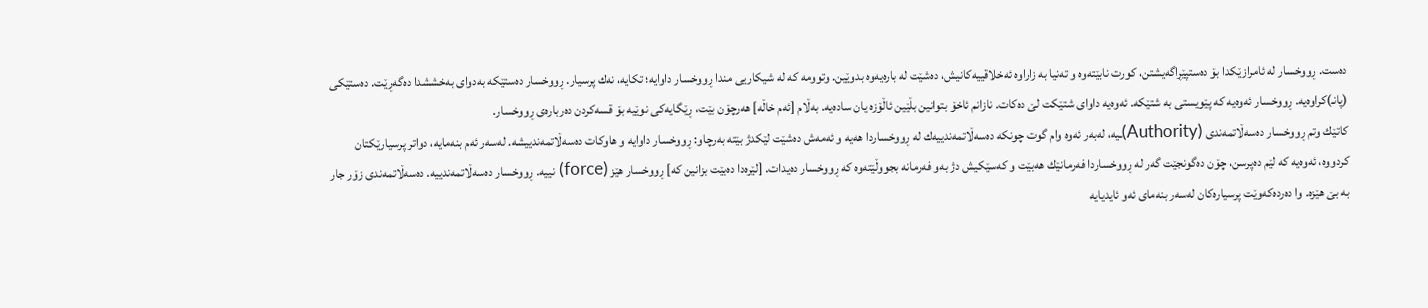دەست. ڕووخسار لە ئامرازێكدا بۆ دەستپێڕاگەیشتن، كورت نابێتەوە و تەنیا بە زاراوە ئەخلاقییەكانیش، دەشێت لە بارەیەوە بدوێین. وتوومە كە لە شیكاریى مندا ڕووخسار داوایە؛ تكایە، نەك پرسیار. ڕووخسار دەستێكە بەدواى بەخششدا دەگەڕێت. دەستێكى (پانـ)كراوەیە. ڕووخسار ئەوەیە كە پێویستى بە شتێكە. ئەوەیە داواى شتێكت لێ دەكات. نازانم ئاخۆ بتوانین بڵێین ئاڵۆزە یان سادەیە. بەڵام [ئەم خاڵە] هەرچۆن بێت، ڕێگایەكى نوێیە بۆ قسەكردن دەربارەى ڕووخسار.
كاتێك وتم ڕووخسار دەسەڵاتمەندی (Authority)ـیە، لەبەر ئەوە وام گوت چونكە دەسەڵاتمەندییەك لە ڕووخساردا هەیە و ئەمەش دەشێت لێكدژ بێتە بەرچاو: ڕووخسار داوایە و هاوكات دەسەڵاتمەندییشە. لەسەر ئەم بنەمایە، دواتر پرسیارێكتان كردووە، ئەوەیە كە لێم دەپرسن، چۆن دەگونجێت گەر لە ڕووخساردا فەرمانێك هەبێت و كەسێكیش دژ بەو فەرمانە بجووڵێتەوە كە ڕووخسار دەیدات. [لێرەدا دەبێت بزانین كە] ڕووخسار هێز (force) نییە. ڕووخسار دەسەڵاتمەندییە. دەسەڵاتمەندى زۆر جار بە بێ هێزە. وا دەردەكەوێت پرسیارەكان لەسەر بنەماى ئەو ئایدیایە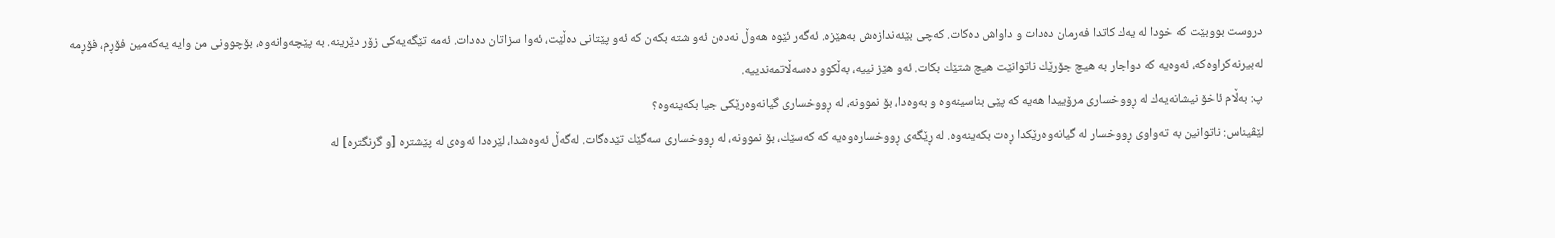دروست بووبێت كە خودا لە یەك كاتدا فەرمان دەدات و داواش دەكات. كەچى بێئەندازەش بەهێزە. ئەگەر ئێوە هەوڵ نەدەن ئەو شتە بكەن كە ئەو پێتانى دەڵێت، ئەوا سزاتان دەدات. ئەمە تێگەیەكى زۆر دێرینە. بە پێچەوانەوە، بۆچوونى من وایە یەكەمین فۆڕم، فۆڕمە لەبیرنەكراوەكە، ئەوەیە كە دواجار بە هیچ جۆرێك ناتوانێت هیچ شتێك بكات. ئەو هێز نییە، بەڵكوو دەسەڵاتمەندییە.
پ: بەڵام ئاخۆ نیشانەیەك لە ڕووخسارى مرۆییدا هەیە كە پێى بناسینەوە و بەوەدا، بۆ نموونە، لە ڕووخسارى گیانەوەرێكى جیا بكەینەوە؟
لێڤیناس: ناتوانین بە تەواوى ڕووخسار لە گیانەوەرێكدا ڕەت بكەینەوە. لە ڕێگەى ڕووخسارەوەیە كە كەسێك، بۆ نموونە، لە ڕووخسارى سەگێك تێدەگات. لەگەڵ ئەوەشدا، لێرەدا ئەوەى لە پێشترە [و گرنگترە] لە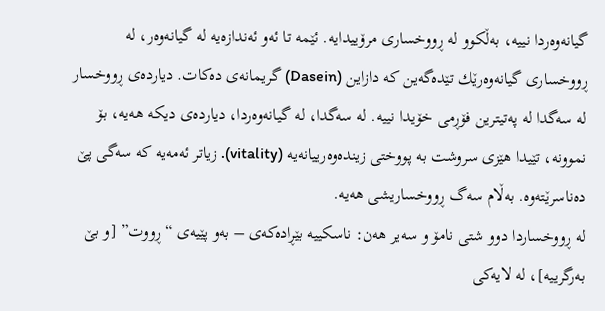گیانەوەردا نییە، بەڵكوو لە ڕووخسارى مرۆییدایە. ئێمە تا ئەو ئەندازەیە لە گیانەوەر، لە ڕووخسارى گیانەوەرێك تێدەگەین كە دازاین (Dasein) گریمانەى دەكات. دیاردەى ڕووخسار لە سەگدا لە پەتیترین فۆڕمى خۆیدا نییە. لە سەگدا، لە گیانەوەردا، دیاردەى دیكە هەیە، بۆ نموونە، تێیدا هێزى سروشت بە پووختى زیندەوەرییانەیە (vitality). زیاتر ئەمەیە كە سەگى پێ دەناسرێتەوە. بەڵام سەگ ڕووخساریشى هەیە.
لە ڕووخساردا دوو شتى نامۆ و سەیر هەن: ناسكییە بێڕادەكەى – بەو پێیەى “ڕووت” [و بێ بەرگرییە]، لە لایەكى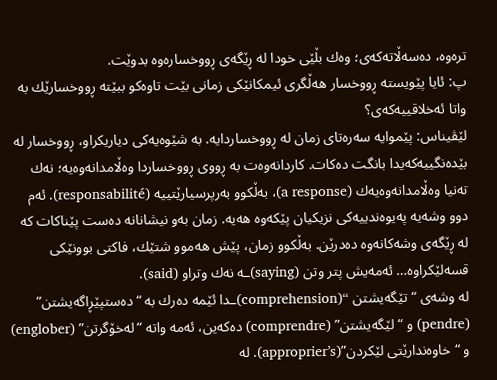ترەوە، دەسەڵاتەكەى؛ وەك بڵێى خودا لە ڕێگەى ڕووخسارەوە بدوێت.
پ: ئایا پێویستە ڕووخسار هەڵگرى ئیمكانێكى زمانى بێت تاوەكو ببێتە ڕووخسارێك بە واتا ئەخلاقییەكەى؟
لێڤیناس: پێموایە سەرەتاى زمان لە ڕووخساردایە. بە شێوەیەكى دیاریكراو، ڕووخسار لە بێدەنگییەكەیدا بانگت دەكات. كاردانەوەت بە ڕووى ڕووخساردا وەڵامدانەوەیە؛ نەك تەنیا وەڵامدانەوەیەك (a response)، بەڵكوو بەرپرسیارێتییە (responsabilité). ئەم دوو وشەیە پەیوەندییەكى نزیكیان پێكەوە هەیە. زمان بەو نیشانانە دەست پێناكات كە لە ڕێگەى وشەكانەوە دەدرێن. بەڵكوو زمان، پێش هەموو شتێك، فاكتى بوونێكى قسەلێكراوە… ئەمەیش پتر وتن (saying)ـە نەك وتراو (said).
لە وشەى “تێگەیشتن “(comprehension)ـدا ئێمە دەرك بە “دەستپێڕاگەیشتن” (pendre) و “لێگەیشتن” (comprendre) دەكەین، ئەمە واتە “لەخۆگرتن” (englober) و “خاوەندارێتى لێكردن”(approprier’s). لە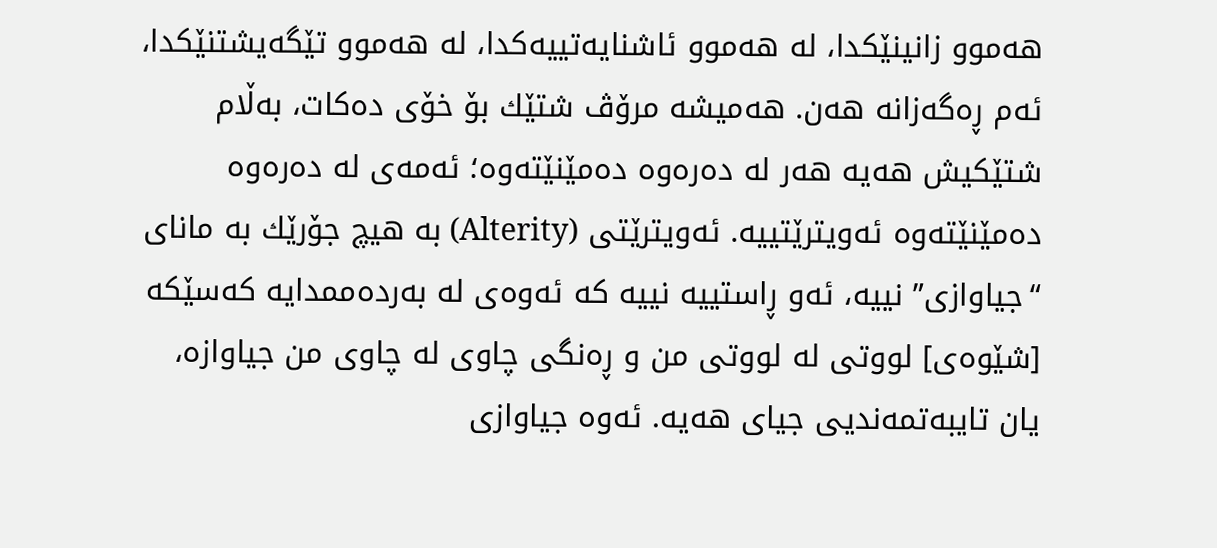هەموو زانینێكدا، لە هەموو ئاشنایەتییەكدا، لە هەموو تێگەیشتنێكدا، ئەم ڕەگەزانە هەن. هەمیشە مرۆڤ شتێك بۆ خۆى دەكات، بەڵام شتێكیش هەیە هەر لە دەرەوە دەمێنێتەوە؛ ئەمەى لە دەرەوە دەمێنێتەوە ئەویترێتییە. ئەویترێتى (Alterity) بە هیچ جۆرێك بە ماناى “جیاوازى” نییە، ئەو ڕاستییە نییە كە ئەوەى لە بەردەممدایە كەسێكە [شێوەى] لووتى لە لووتى من و ڕەنگى چاوى لە چاوى من جیاوازە، یان تایبەتمەندیى جیاى هەیە. ئەوە جیاوازى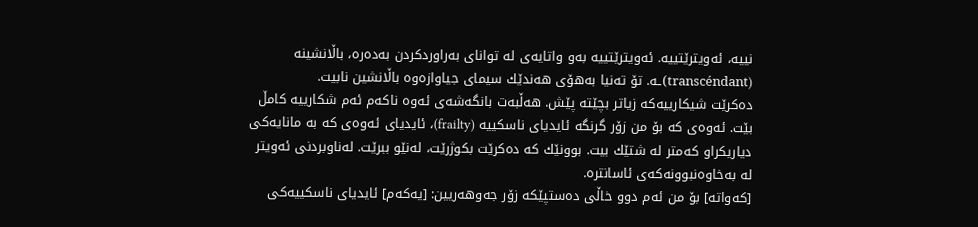نییە، ئەویترێتییە. ئەویترێتییە بەو واتایەى لە تواناى بەراوردكردن بەدەرە، باڵانشینە (transcéndant)ـە. تۆ تەنیا بەهۆى هەندێك سیماى جیاوازەوە باڵانشین نابیت.
دەكرێت شیكارییەكە زیاتر بچێتە پێش. هەڵبەت بانگەشەى ئەوە ناكەم ئەم شكارییە كامڵ بێت. ئەوەى كە بۆ من زۆر گرنگە ئایدیاى ناسكییە (frailty)، ئایدیاى ئەوەى كە بە مانایەكى دیاریكراو كەمتر لە شتێك بیت. بوونێك كە دەكرێت بكوژرێت، لەنێو ببرێت. لەناوبردنى ئەویتر لە بەخاوەنبوونەكەى ئاسانترە.
[كەواتە] بۆ من ئەم دوو خاڵى دەستپێكە زۆر جەوهەریین: [یەكەم] ئایدیاى ناسكییەكى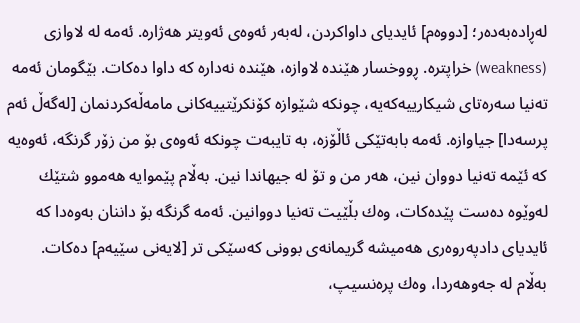لەڕادەبەدەر؛ [دووەم] ئایدیاى داواكردن، لەبەر ئەوەى ئەویتر هەژارە. ئەمە لە لاوازى (weakness) خراپترە. ڕووخسار هێندە لاوازە، هێندە نەدارە كە داوا دەكات. بێگومان ئەمە تەنیا سەرەتاى شیكارییەكەیە، چونكە شێوازە كۆنكرێتییەكانى مامەڵەكردنمان [لەگەڵ ئەم پرسەدا] جیاوازە. ئەمە بابەتێكى ئاڵۆزە، بە تایبەت چونكە ئەوەى بۆ من زۆر گرنگە، ئەوەیە كە ئێمە تەنیا دووان نین، هەر من و تۆ لە جیهاندا نین. بەڵام پێموایە هەموو شتێك لەوێوە دەست پێدەكات، وەك بڵێیت تەنیا دووانین. ئەمە گرنگە بۆ داننان بەوەدا كە ئایدیاى دادپەروەرى هەمیشە گریمانەى بوونى كەسێكى تر [لایەنى سێیەم] دەكات. بەڵام لە جەوهەردا، وەك پرەنسیپ،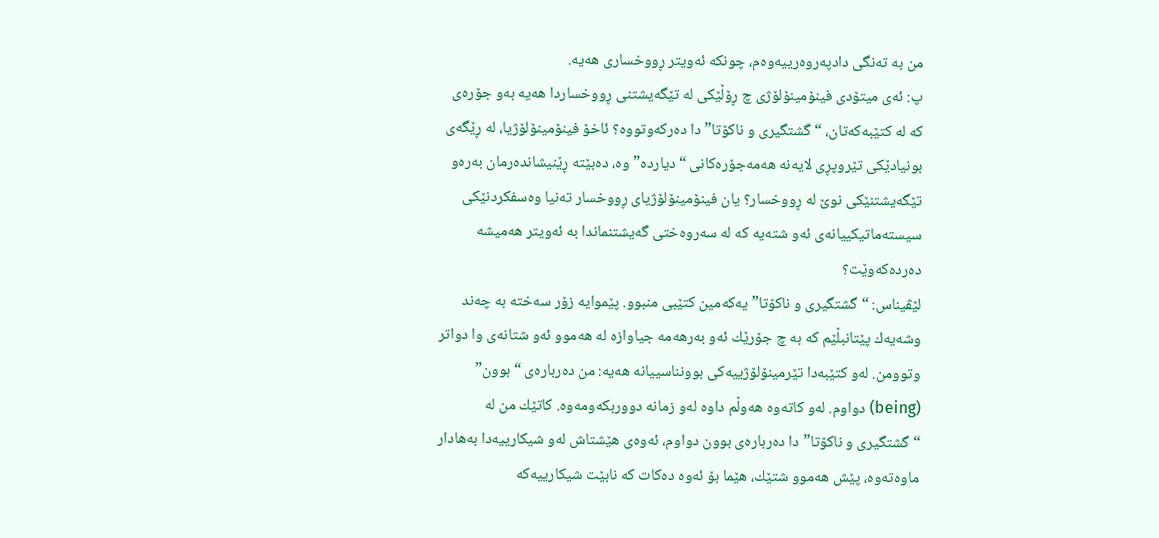من بە تەنگى دادپەروەرییەوەم، چونكە ئەویتر ڕووخسارى هەیە.
پ: ئەى میتۆدى فینۆمینۆلۆژى چ ڕۆڵێكى لە تێگەیشتنى ڕووخساردا هەیە بەو جۆرەى كە لە كتێبەكەتان، “گشتگیرى و ناكۆتا”دا دەركەوتووە؟ ئاخۆ فینۆمینۆلۆژیا، لە ڕێگەى بونیادێكى تێروپڕى لایەنە هەمەجۆرەكانى “دیاردە”وە، دەبێتە ڕێنیشاندەرمان بەرەو تێگەیشتنێكى نوێ لە ڕووخسار؟ یان فینۆمینۆلۆژیاى ڕووخسار تەنیا وەسفكردنێكى سیستەماتیكییانەى ئەو شتەیە كە لە سەروەختى گەیشتنماندا بە ئەویتر هەمیشە دەردەكەوێت؟
لێڤیناس: “گشتگیرى و ناكۆتا” یەكەمین كتێبى منبوو. پێموایە زۆر سەختە بە چەند وشەیەك پێتانبڵێم كە بە چ جۆرێك ئەو بەرهەمە جیاوازە لە هەموو ئەو شتانەى وا دواتر وتوومن. لەو كتێبەدا تێرمینۆلۆژییەكى بوونناسییانە هەیە: من دەربارەى “بوون” (being) دواوم. لەو كاتەوە هەوڵم داوە لەو زمانە دووربكەومەوە. كاتێك من لە “گشتگیرى و ناكۆتا”دا دەربارەى بوون دواوم، ئەوەى هێشتاش لەو شیكارییەدا بەهادار ماوەتەوە، پێش هەموو شتێك، هێما بۆ ئەوە دەكات كە نابێت شیكارییەكە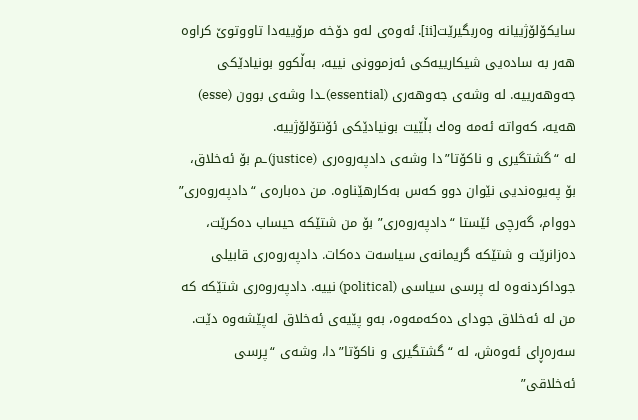سایكۆلۆژییانە وەربگیرێت[ii]. ئەوەى لەو دۆخە مرۆییەدا تاووتوێ كراوە هەر بە سادەیى شیكارییەكى ئەزموونى نییە، بەڵكوو بونیادێكى جەوهەرییە. لە وشەى جەوهەرى (essential)ـدا وشەى بوون (esse) هەیە، كەواتە ئەمە وەك بڵێیت بونیادێكى ئۆنتۆلۆژییە.
لە “گشتگیرى و ناكۆتا”دا وشەى دادپەروەرى (justice)ـم بۆ ئەخلاق، بۆ پەیوەندیى نێوان دوو كەس بەكارهێناوە. من دەبارەى “دادپەروەرى” دووام، گەرچى ئێستا “دادپەروەرى” بۆ من شتێكە حیساب دەكرێت، دەزانرێت و شتێكە گریمانەى سیاسەت دەكات. دادپەروەرى قابیلى جوداكردنەوە لە پرسى سیاسى (political) نییە. دادپەروەرى شتێكە كە من لە ئەخلاق جوداى دەكەمەوە، بەو پێیەى ئەخلاق لەپێشەوە دێت. سەرەڕاى ئەوەش، لە “گشتگیرى و ناكۆتا”دا، وشەى “پرسى ئەخلاقى”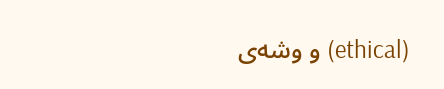(ethical) و وشەى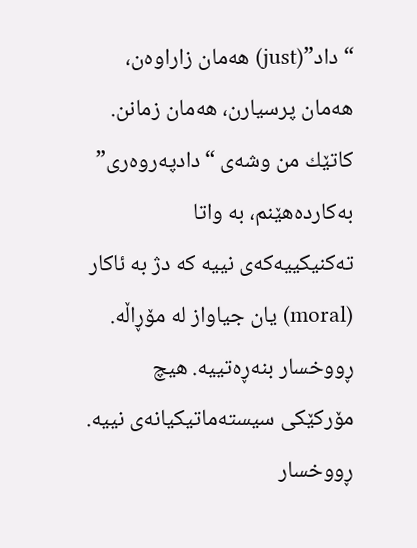“داد”(just) هەمان زاراوەن، هەمان پرسیارن، هەمان زمانن. كاتێك من وشەى “دادپەروەرى” بەكاردەهێنم، بە واتا تەكنیكییەكەى نییە كە دژ بە ئاكار (moral) یان جیاواز لە مۆڕاڵە. ڕووخسار بنەڕەتییە. هیچ مۆركێكى سیستەماتیكیانەى نییە. ڕووخسار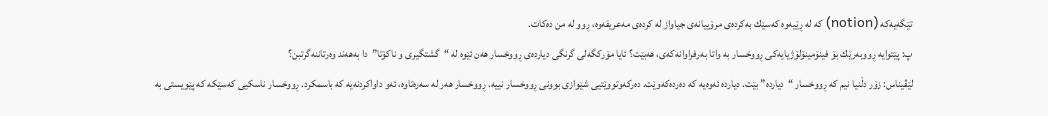تێگەیەكە (notion) كە لە ڕێیەوە كەسێك بەكردەى مرۆییانەى جیاواز لە كردەى مەعریفەوە، ڕوو لە من دەكات.
پ: پێتوایە ڕووبەرێك بۆ فینۆمینۆلۆژیایەكى ڕووخسار بە واتا بەرفراوانەكەى، هەبێت؟ ئایا مۆركگەلى گرنگى دیاردەى ڕووخسار هەن ئێوە لە “گشتگیرى و ناكۆتا”دا بەهەند وەرتاننەگرتبن؟
لێڤیناس: زۆر دڵنیا نیم كە ڕووخسار “دیاردە” بێت. دیاردە ئەوەیە كە دەردەكەوێت. دەركەوتووێتیى شێوازى بوونى ڕووخسار نییە. ڕووخسار هەر لە سەرەتاوە، ئەو داواكردنەیە كە باسمكرد. ڕووخسار ناسكیى كەسێكە كە پێویستى بە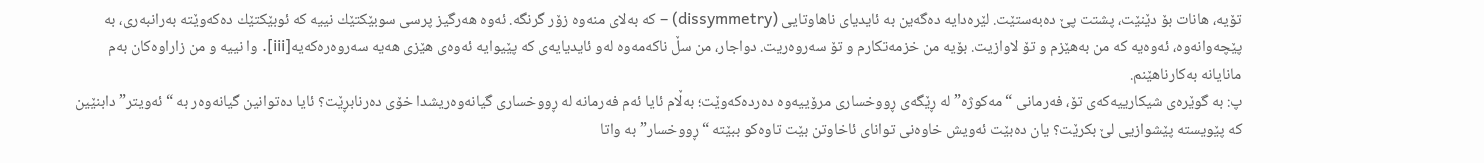تۆیە، هانات بۆ دێنێت، پشتت پێ دەبەستێت. لێرەدایە دەگەین بە ئایدیاى ناهاوتایى (dissymmetry) – كە بەلاى منەوە زۆر گرنگە. ئەوە هەرگیز پرسى سوبێكتێك نییە كە ئوبێكتێك دەكەوێتە بەرانبەرى، بە پێچەوانەوە، ئەوەیە كە من بەهێزم و تۆ لاوازیت. بۆیە من خزمەتكارم و تۆ سەروەریت. دواجار، من سڵ ناكەمەوە لەو ئایدیایەى كە پێیوایە ئەوەى هێزى هەیە سەروەرەكەیە[iii]. وا نییە و من زاراوەكان بەم مانایانە بەكارناهێنم.
پ: بە گوێرەى شیكارییەکەی تۆ، فەرمانى “مەكوژە” لە ڕێگەى ڕووخسارى مرۆییەوە دەردەكەوێت؛ بەڵام ئایا ئەم فەرمانە لە ڕووخسارى گیانەوەریشدا خۆى دەرنابڕێت؟ ئایا دەتوانین گیانەوەر بە “ئەویتر” دابنێین كە پێویستە پێشوازیى لێ بكرێت؟ یان دەبێت ئەویش خاوەنى تواناى ئاخاوتن بێت تاوەكو ببێتە “ڕووخسار” بە واتا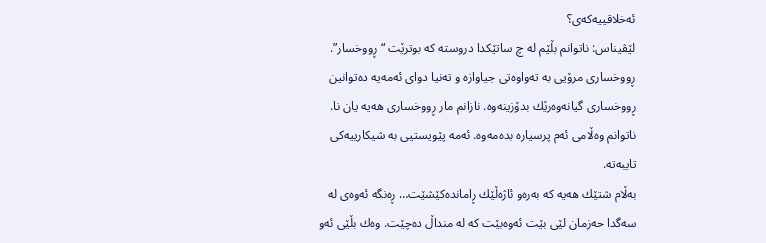ئەخلاقییەكەى؟
لێڤیناس: ناتوانم بڵێم لە چ ساتێكدا دروستە كە بوترێت “ڕووخسار”. ڕووخسارى مرۆیى بە تەواوەتى جیاوازە و تەنیا دواى ئەمەیە دەتوانین ڕووخسارى گیانەوەرێك بدۆزینەوە. نازانم مار ڕووخسارى هەیە یان نا. ناتوانم وەڵامى ئەم پرسیارە بدەمەوە. ئەمە پێویستیى بە شیكارییەكى تایبەتە.
بەڵام شتێك هەیە كە بەرەو ئاژەڵێك ڕاماندەكێشێت… ڕەنگە ئەوەى لە سەگدا حەزمان لێى بێت ئەوەبێت كە لە منداڵ دەچێت. وەك بڵێى ئەو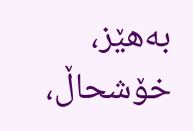بەهێز، خۆشحاڵ،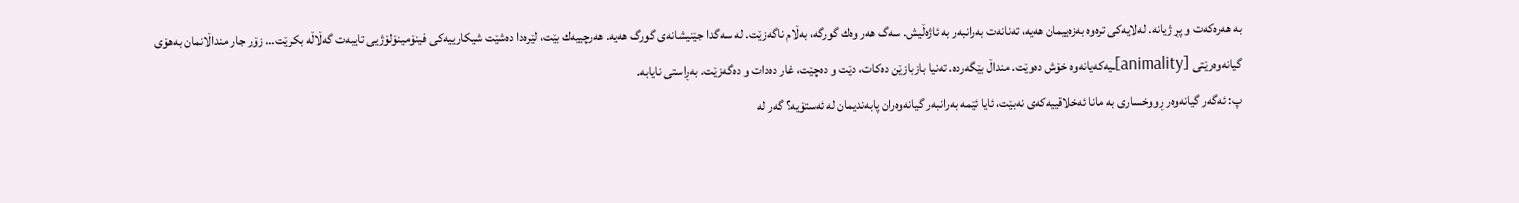بە هەرەكەت و پڕ ژیانە. لەلایەكى ترەوە بەزەییمان هەیە، تەنانەت بەرانبەر بە ئاژەڵیش. سەگ هەر وەك گورگە، بەڵام ناگەزێت. لە سەگدا جێنیشانەى گورگ هەیە. هەرچییەك بێت، لێرەدا دەشێت شیكارییەكى فینۆمینۆلۆژیى تایبەت گەڵاڵە بكرێت… زۆر جار منداڵانمان بەهۆى گیانەوەرێتی [animality]ـیەكەیانەوە خۆش دەوێت. منداڵ بێگەردە. تەنیا بازبازێن دەكات، دێت و دەچێت، غار دەدات و دەگەزێت. بەڕاستى نایابە.
پ: ئەگەر گیانەوەر ڕووخسارى بە مانا ئەخلاقییەكەى نەبێت، ئایا ئێمە بەرانبەر گیانەوەران پابەندیمان لە ئەستۆیە؟ گەر لە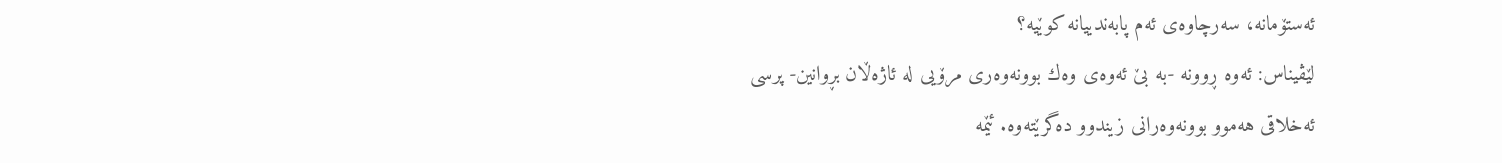ئەستۆمانە، سەرچاوەى ئەم پابەندییانە كوێیە؟
لێڤیناس: ئەوە ڕوونە -بە بێ ئەوەى وەك بوونەوەرى مرۆیى لە ئاژەڵان بڕوانین- پرسى ئەخلاقى هەموو بوونەوەرانى زیندوو دەگرێتەوە. ئێمە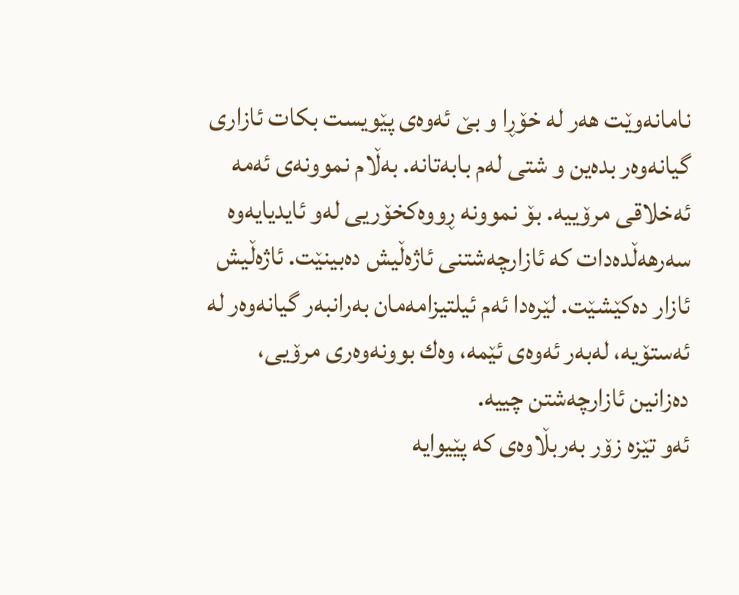نامانەوێت هەر لە خۆڕا و بێ ئەوەی پێویست بکات ئازارى گیانەوەر بدەین و شتى لەم بابەتانە. بەڵام نموونەى ئەمە ئەخلاقى مرۆییە. بۆ نموونە ڕووەكخۆریى لەو ئایدیایەوە سەرهەڵدەدات كە ئازارچەشتنی ئاژەڵیش دەبینێت. ئاژەڵیش ئازار دەكێشێت. لێرەدا ئەم ئیلتیزامەمان بەرانبەر گیانەوەر لە ئەستۆیە، لەبەر ئەوەى ئێمە، وەك بوونەوەرى مرۆیى، دەزانین ئازارچەشتن چییە.
ئەو تێزە زۆر بەربڵاوەى كە پێیوایە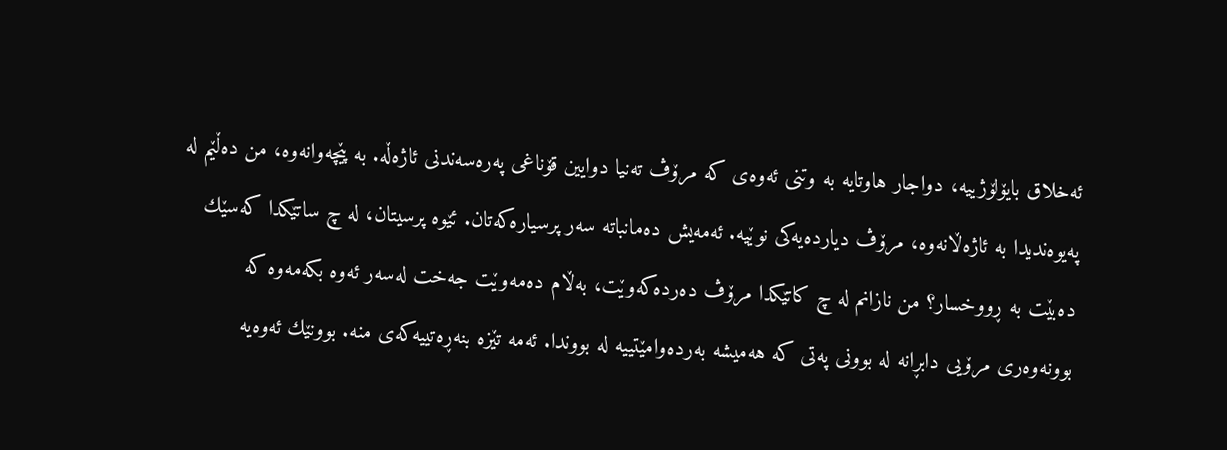ئەخلاق بایۆلۆژییە، دواجار هاوتایە بە وتنى ئەوەى كە مرۆڤ تەنیا دوایین قۆناغى پەرەسەندنى ئاژەڵە. بە پێچەوانەوە، من دەڵێم لە پەیوەندیدا بە ئاژەڵانەوە، مرۆڤ دیاردەیەكى نوێیە. ئەمەیش دەمانباتە سەر پرسیارەكەتان. ئێوە پرسیتان، لە چ ساتێكدا كەسێك دەبێت بە ڕووخسار؟ من نازانم لە چ كاتێكدا مرۆڤ دەردەكەوێت، بەڵام دەمەوێت جەخت لەسەر ئەوە بكەمەوە كە بوونەوەرى مرۆیى دابڕانە لە بوونى پەتى كە هەمیشە بەردەوامێتییە لە بووندا. ئەمە تێزە بنەڕەتییەكەى منە. بوونێك ئەوەیە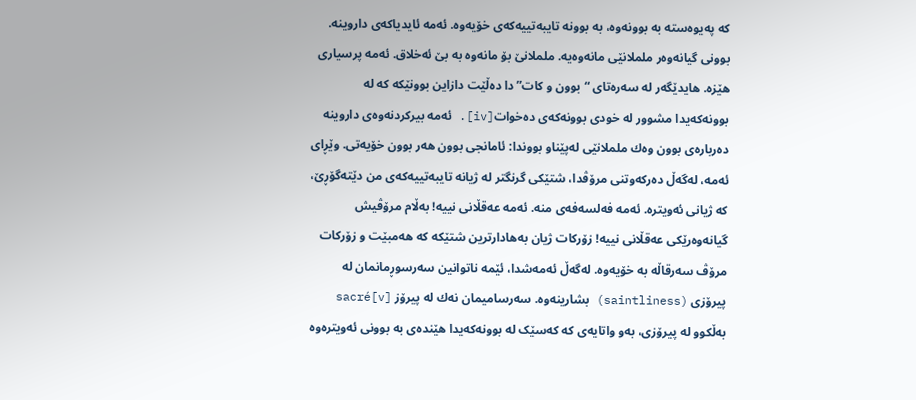كە پەیوەستە بە بوونەوە، بە بوونە تایبەتییەكەى خۆیەوە. ئەمە ئایدیاكەى داروینە. بوونى گیانەوەر ململانێی مانەوەیە. ململانێ بۆ مانەوە بە بێ ئەخلاق. ئەمە پرسیارى هێزە. هایدێگەر لە سەرەتاى “بوون و كات”دا دەڵێت دازاین بوونێكە كە لە بوونەكەیدا مشوور لە خودى بوونەكەى دەخوات[iv]. ئەمە بیركردنەوەى داروینە دەربارەى بوون وەك ململانێى لەپێناو بووندا: ئامانجى بوون هەر بوون خۆیەتى. وێڕاى ئەمە، لەگەڵ دەركەوتنى مرۆڤدا، شتێكى گرنگتر لە ژیانە تایبەتییەكەى من دێتەگۆڕێ، كە ژیانى ئەویترە. ئەمە فەلسەفەى منە. ئەمە عەقڵانى نییە! بەڵام مرۆڤیش گیانەوەرێكى عەقڵانى نییە! زۆركات ژیان بەهادارترین شتێكە كە هەمبێت و زۆركات مرۆڤ سەرقاڵە بە خۆیەوە. لەگەڵ ئەمەشدا، ئێمە ناتوانین سەرسوڕمانمان لە پیرۆزى (saintliness) بشارینەوە. سەرسامیمان نەك لە پیرۆز sacré[v] بەڵكوو لە پیرۆزى، بەو واتایەى كە کەسێک لە بوونەكەیدا هێندەی بە بوونى ئەویترەوە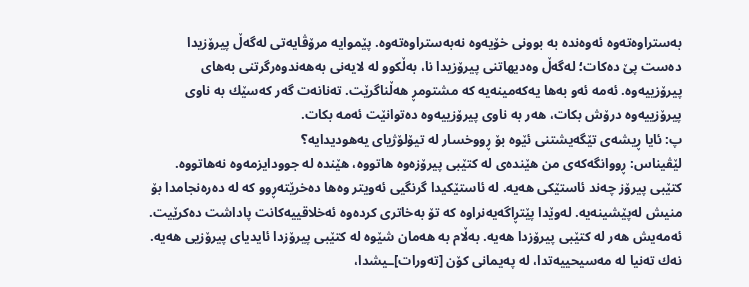بەستراوەتەوە ئەوەندە بە بوونى خۆیەوە نەبەستراوەتەوە. پێموایە مرۆڤایەتى لەگەڵ پیرۆزیدا دەست پێ دەكات؛ لەگەڵ وەدیهاتنى پیرۆزیدا نا، بەڵكوو لە لایەنى بەهەندوەرگرتنى بەهاى پیرۆزییەوە. ئەمە ئەو بەها یەكەمینەیە كە مشتومڕ هەڵناگرێت. تەنانەت گەر كەسێك بە ناوى پیرۆزییەوە درۆش بكات، هەر بە ناوى پیرۆزییەوە دەتوانێت ئەمە بكات.
پ: ئایا ڕیشەى تێگەیشتنى ئێوە بۆ ڕووخسار لە تیۆلۆژیاى یەهودیدایە؟
لێڤیناس: ڕووانگەکەی من هێندەى لە كتێبى پیرۆزەوە هاتووە، هێندە لە جوودایزمەوە نەهاتووە. كتێبى پیرۆز چەند ئاستێكى هەیە. لە ئاستێكیدا گرنگیى ئەویتر وەها دەخرێتەڕوو كە لە دەرەنجامدا بۆ منیش لەپێشینەیە. لەوێدا پێتڕاگەیەنراوە كە تۆ بەخاترى كردەوە ئەخلاقییەکانت پاداشت دەكرێیت. ئەمەیش هەر لە كتێبى پیرۆزدا هەیە. بەڵام بە هەمان شێوە لە كتێبى پیرۆزدا ئایدیاى پیرۆزیى هەیە. نەك تەنیا لە مەسیحییەتدا، لە پەیمانى كۆن [تەورات]ـیشدا،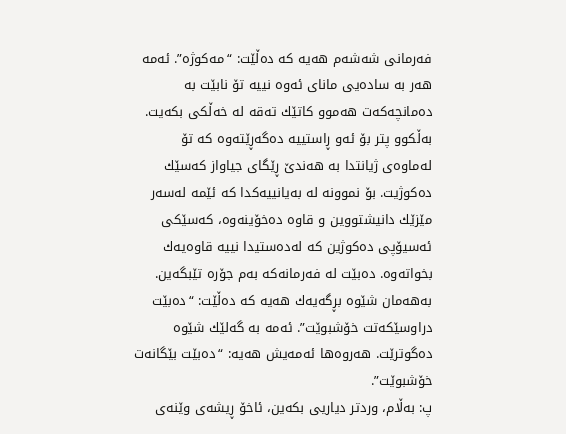فەرمانى شەشەم هەیە كە دەڵێت: “مەكوژە”. ئەمە هەر بە سادەیى ماناى ئەوە نییە تۆ نابێت بە دەمانچەكەت هەموو كاتێك تەقە لە خەڵكى بكەیت. بەڵكوو پتر بۆ ئەو ڕاستییە دەگەڕێتەوە كە تۆ لەماوەى ژیانتدا بە هەندێ ڕێگاى جیاواز كەسێك دەكوژیت. بۆ نموونە لە بەیانییەكدا كە ئێمە لەسەر مێزێك دانیشتووین و قاوە دەخۆینەوە، كەسێكى ئەسیۆپى دەكوژین كە لەدەستیدا نییە قاوەیەك بخواتەوە. دەبێت لە فەرمانەكە بەم جۆرە تێبگەین. بەهەمان شێوە بڕگەیەك هەیە كە دەڵێت: “دەبێت دراوسێكەتت خۆشبوێت”. ئەمە بە گەلێك شێوە دەگوترێت. هەروەها ئەمەیش هەیە: “دەبێت بێگانەت خۆشبوێت”.
پ: بەڵام، وردتر دیاریى بكەین، ئاخۆ ڕیشەى وێنەى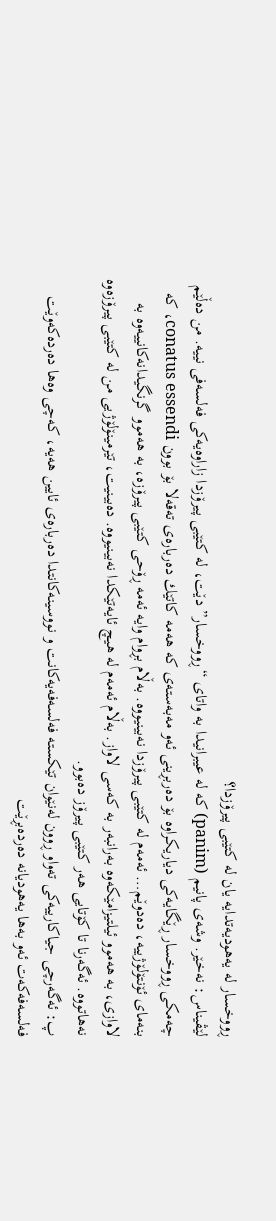ڕووخسار لە یەهودیەتدایە یان لە كتێبى پیرۆزدا؟
لێڤیناس: نەخێر. وشەى پانیم (panim) كە لە عیبرانیدا بە واتاى “ڕووخسار”دێت، لە كتێبى پیرۆزدا زاراوەیەكى فەلسەفى نییە. من دەڵێم چەمكى ڕووخسار ڕێگایەكى دیاریكراوە بۆ دەربڕینى ئەو مەبەستەى كە هەمە كاتێك دەربارەى تەقەلا بۆ بوون conatus essendi، كە بنەماى ئۆنتۆلۆژییە، دەدوێم… ئەمەم لە كتێبى پیرۆزدا نەبینیووە. بەڵام بڕوام وایە ئەمە ڕۆحى كتێبى پیرۆزە، بە هەموو گرنگیدانەكانییەوە بە لاوازى، بە هەموو ئیلتیزامێکەوە بەرانبەر بە كەسى لاواز. بەڵام ئەمەم لە هیچ ئایەتێكدا نەبینیووە. دەبینیت، تێرمینۆلۆژیى من لە كتێبى پیرۆزەوە نەهاتووە. ئەگەرنا تا كۆتایى هەر كتێبى پیرۆز دەبوو.
پ: ئەگەرچى جیاكارییەكى تەواو ڕوون لەنێوان تێكستە فەلسەفەیەكانت و نووسینەكانتدا دەربارەى ئایین هەیە، كەچى وەها دەردەكەوێت فەلسەفەكەت ئەو بەها یەهودیانە دەردەبڕێت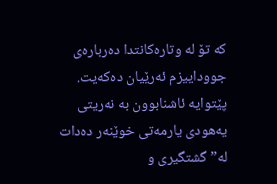كە تۆ لە وتارەكانتدا دەربارەى جووداییزم ئەرێیان دەكەیت. پێتوایە ئاشنابوون بە نەریتى یەهودى یارمەتى خوێنەر دەدات لە” گشتگیرى و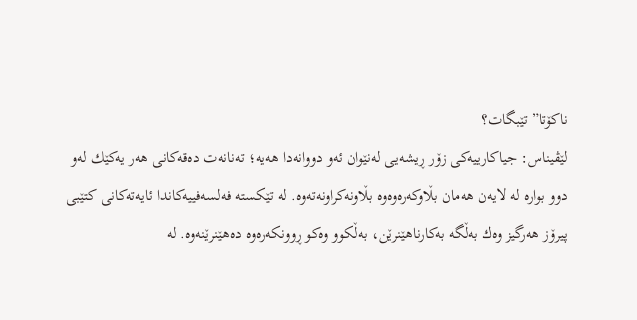ناكۆتا” تێبگات؟
لێڤیناس: جیاكارییەكى زۆر ڕیشەیى لەنێوان ئەو دووانەدا هەیە؛ تەنانەت دەقەكانى هەر یەكێك لەو دوو بوارە لە لایەن هەمان بڵاوكەرەوەوە بڵاونەكراونەتەوە. لە تێكستە فەلسەفییەكاندا ئایەتەكانى كتێبى پیرۆز هەرگیز وەك بەڵگە بەكارناهێنرێن، بەڵكوو وەكو ڕوونكەرەوە دەهێنرێنەوە. لە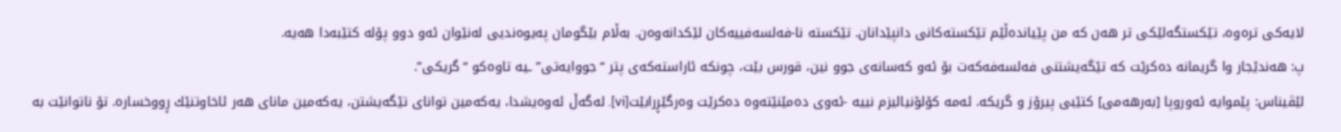لایەكی ترەوە، تێكستگەلێكى تر هەن كە من پێیاندەڵێم تێكستەكانى دانپێدانان. تێكستە نا-فەلسەفییەكان لێكدانەوەن. بەڵام بێگومان پەیوەندیى لەنێوان ئەو دوو پۆلە كتێبەدا هەیە.
پ: هەندێجار وا گریمانە دەکرێت كە تێگەیشتنى فەلسەفەكەت بۆ ئەو كەسانەى جوو نین، قورس بێت، چونكە ئاراستەكەى پتر “جووایەتى”ـیە تاوەكو “گریكى”.
لێڤیناس: پێموایە ئەوروپا [بەرهەمى] كتێبى پیرۆز و گریكە. ئەمە كۆلۆنیالیزم نییە -ئەوى دەمێنێتەوە دەكرێت وەرگێڕرابێت[vi]. لەگەڵ ئەوەیشدا، یەكەمین تواناى تێگەیشتن، یەكەمین ماناى هەر ئاخاوتنێك ڕووخسارە. تۆ ناتوانێت بە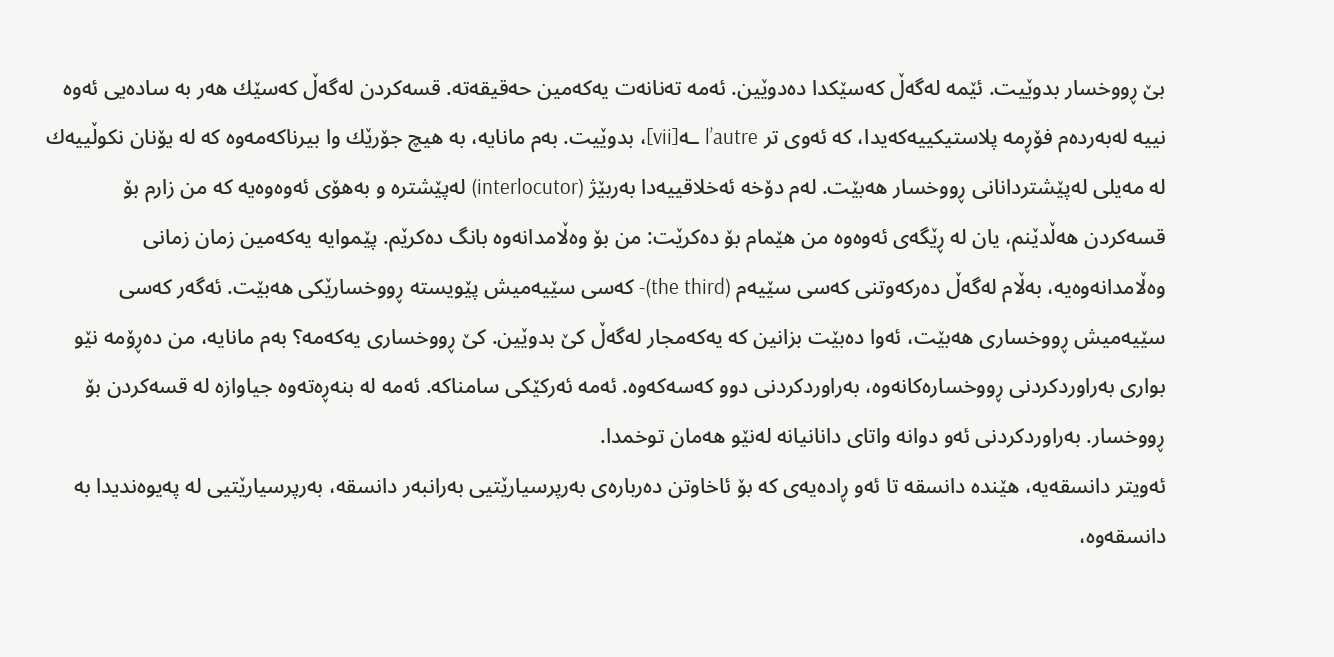بێ ڕووخسار بدوێیت. ئێمە لەگەڵ كەسێكدا دەدوێین. ئەمە تەنانەت یەكەمین حەقیقەتە. قسەكردن لەگەڵ كەسێك هەر بە سادەیى ئەوە نییە لەبەردەم فۆڕمە پلاستیكییەكەیدا، كە ئەوی تر l’autre ـە[vii]، بدوێیت. بەم مانایە، بە هیچ جۆرێك وا بیرناكەمەوە كە لە یۆنان نكوڵییەك لە مەیلى لەپێشتردانانى ڕووخسار هەبێت. لەم دۆخە ئەخلاقییەدا بەربێژ (interlocutor) لەپێشترە و بەهۆى ئەوەوەیە كە من زارم بۆ قسەكردن هەڵدێنم، یان لە ڕێگەى ئەوەوە من هێمام بۆ دەكرێت: من بۆ وەڵامدانەوە بانگ دەكرێم. پێموایە یەكەمین زمان زمانى وەڵامدانەوەیە، بەڵام لەگەڵ دەركەوتنى كەسى سێیەم (the third)- كەسى سێیەمیش پێویستە ڕووخسارێكى هەبێت. ئەگەر كەسى سێیەمیش ڕووخسارى هەبێت، ئەوا دەبێت بزانین كە یەكەمجار لەگەڵ كێ بدوێین. كێ ڕووخسارى یەكەمە؟ بەم مانایە، من دەڕۆمە نێو بوارى بەراوردكردنى ڕووخسارەكانەوە، بەراوردكردنى دوو كەسەكەوە. ئەمە ئەركێكى سامناكە. ئەمە لە بنەڕەتەوە جیاوازە لە قسەكردن بۆ ڕووخسار. بەراوردكردنى ئەو دوانە واتاى دانانیانە لەنێو هەمان توخمدا.
ئەویتر دانسقەیە، هێندە دانسقە تا ئەو ڕادەیەى كە بۆ ئاخاوتن دەربارەى بەرپرسیارێتیى بەرانبەر دانسقە، بەرپرسیارێتیى لە پەیوەندیدا بە دانسقەوە،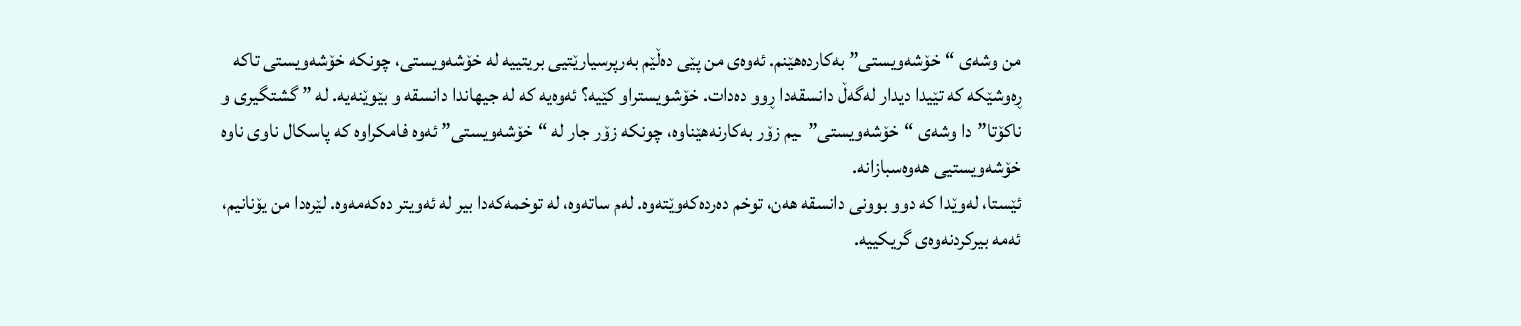من وشەى “خۆشەویستى” بەكاردەهێنم. ئەوەى من پێى دەڵێم بەرپرسیارێتیى بریتییە لە خۆشەویستى، چونكە خۆشەویستى تاكە ڕەوشێكە كە تێیدا دیدار لەگەڵ دانسقەدا ڕوو دەدات. خۆشویستراو كێیە؟ ئەوەیە كە لە جیهاندا دانسقە و بێوێنەیە. لە ” گشتگیرى و ناكۆتا”دا وشەى “خۆشەویستى”ـیم زۆر بەكارنەهێناوە، چونكە زۆر جار لە “خۆشەویستى” ئەوە فامكراوە كە پاسكال ناوى ناوە خۆشەویستیى هەوەسبازانە.
ئێستا، لەوێدا كە دوو بوونى دانسقە هەن، توخم دەردەكەوێتەوە. لەم ساتەوە، لە توخمەكەدا بیر لە ئەویتر دەكەمەوە. لێرەدا من یۆنانیم، ئەمە بیركردنەوەى گریكییە.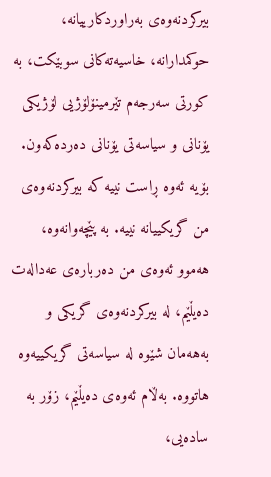بیركردنەوەى بەراوردكارییانە، حوكمدارانە، خاسیەتەكانى سوبێكت، بە كورتى سەرجەم تێرمینۆلۆژیى لۆژیكی یۆنانى و سیاسەتى یۆنانى دەردەكەون. بۆیە ئەوە ڕاست نییە كە بیركردنەوەى من گریكییانە نییە. بە پێچەوانەوە، هەموو ئەوەى من دەربارەى عەدالەت دەیڵێم، لە بیركردنەوەى گریكی و بەهەمان شێوە لە سیاسەتى گریكییەوە هاتووە. بەڵام ئەوەى دەیڵێم، زۆر بە سادەیى،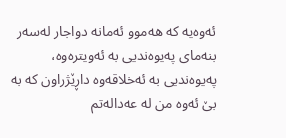ئەوەیە كە هەموو ئەمانە دواجار لەسەر بنەماى پەیوەندیى بە ئەویترەوە، پەیوەندیى بە ئەخلاقەوە داڕێژراون كە بە بێ ئەوە من لە عەدالەتم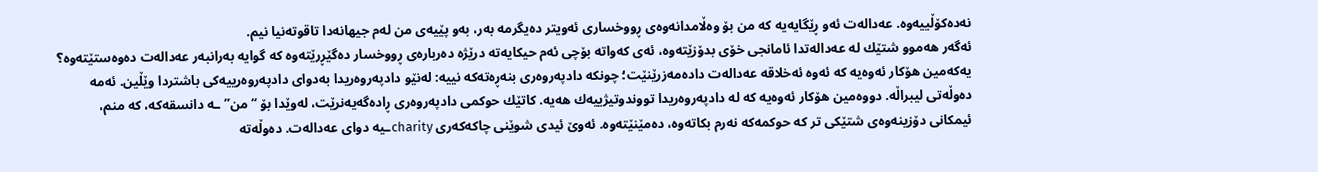نەدەكۆڵییەوە. عەدالەت ئەو ڕێگایەیە كە من بۆ وەڵامدانەوەى ڕووخسارى ئەویتر دەیگرمە بەر، بەو پێیەى من لەم جیهانەدا تاقوتەنیا نیم.
ئەگەر هەموو شتێك لە عەدالەتدا ئامانجى خۆى بدۆزێتەوە، ئەى كەواتە بۆچى ئەم حیكایەتە درێژە دەربارەى ڕووخسار دەگێڕرێتەوە كە گوایە بەرانبەر عەدالەت دەوەستێتەوە؟ یەكەمین هۆكار ئەوەیە كە ئەوە ئەخلاقە عەدالەت دادەمەزرێنێت؛ چونكە دادپەروەرى بنەڕەتەكە نییە: لەنێو دادپەروەریدا بەدواى دادپەروەرییەكى باشتردا وێڵین. ئەمە دەوڵەتى لیبراڵە. دووەمین هۆكار ئەوەیە كە لە دادپەروەریدا تووندوتیژییەك هەیە. كاتێك حوكمى دادپەروەرى ڕادەگەیەنرێت، لەوێدا بۆ “من”ـە دانسقەكە، كە منم، ئیمكانى دۆزینەوەى شتێكى تر كە حوكمەكە نەرم بكاتەوە، دەمێنێتەوە. ئەوێ ئیدى شوێنى چاكەكەرى charityـیە دواى عەدالەت. دەوڵەتە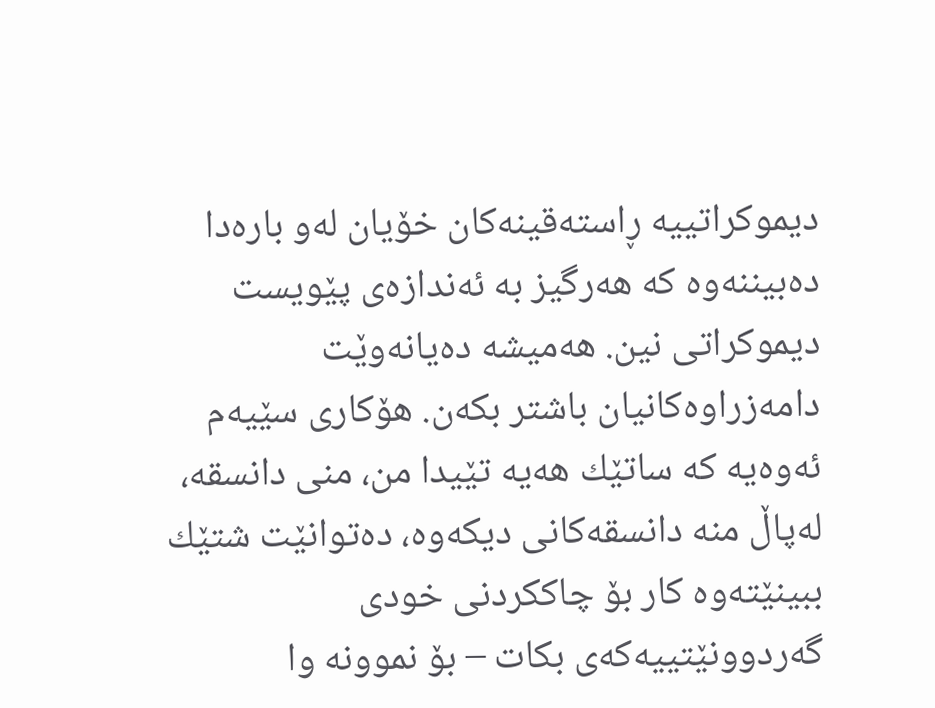دیموكراتییە ڕاستەقینەكان خۆیان لەو بارەدا دەبیننەوە كە هەرگیز بە ئەندازەى پێویست دیموكراتى نین. هەمیشە دەیانەوێت دامەزراوەكانیان باشتر بكەن. هۆكارى سێیەم ئەوەیە كە ساتێك هەیە تێیدا من، منى دانسقە، لەپاڵ منە دانسقەكانى دیكەوە، دەتوانێت شتێك ببینێتەوە كار بۆ چاككردنى خودى گەردوونێتییەكەى بكات – بۆ نموونە وا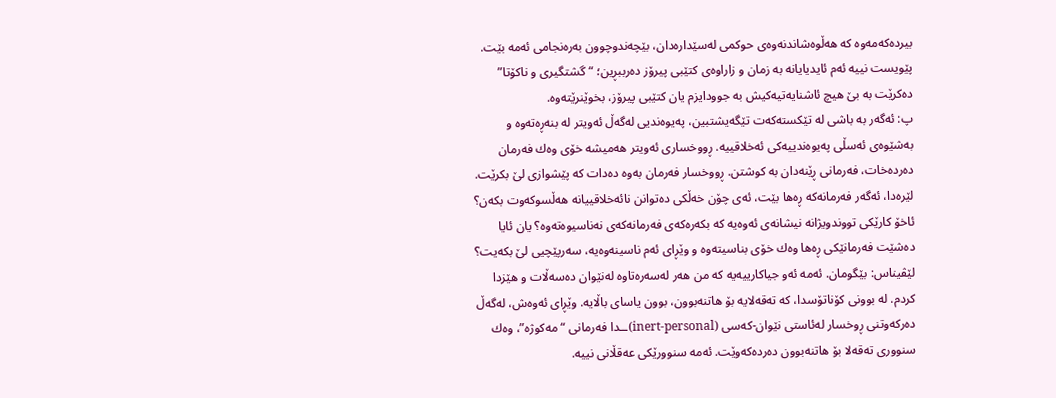بیردەكەمەوە كە هەڵوەشاندنەوەى حوكمى لەسێدارەدان، بێچەندوچوون بەرەنجامى ئەمە بێت.
پێویست نییە ئەم ئایدیایانە بە زمان و زاراوەى كتێبى پیرۆز دەرببڕین؛ “گشتگیرى و ناكۆتا” دەكرێت بە بێ هیچ ئاشنایەتیەكیش بە جوودایزم یان كتێبى پیرۆز، بخوێنرێتەوە.
پ: ئەگەر بە باشى لە تێكستەكەت تێگەیشتبین، پەیوەندیى لەگەڵ ئەویتر لە بنەڕەتەوە و بەشێوەى ئەسڵى پەیوەندییەكى ئەخلاقییە. ڕووخسارى ئەویتر هەمیشە خۆى وەك فەرمان دەردەخات، فەرمانى ڕێنەدان بە كوشتن. ڕووخسار فەرمان بەوە دەدات كە پێشوازى لێ بكرێت. لێرەدا، ئەگەر فەرمانەكە ڕەها بێت، ئەى چۆن خەڵكى دەتوانن نائەخلاقییانە هەڵسوكەوت بكەن؟ ئاخۆ كارێكى تووندویژانە نیشانەى ئەوەیە كە بكەرەكەى فەرمانەكەى نەناسیوەتەوە؟ یان ئایا دەشێت فەرمانێكى ڕەها وەك خۆى بناسیتەوە و وێڕاى ئەم ناسینەوەیە، سەرپێچیى لێ بكەیت؟
لێڤیناس: بێگومان. ئەمە ئەو جیاكارییەیە كە من هەر لەسەرەتاوە لەنێوان دەسەڵات و هێزدا كردم. لە بوونى كۆناتۆسدا، كە تەقەلایە بۆ هاتنەبوون، بوون یاساى باڵایە. وێڕاى ئەوەش، لەگەڵ دەركەوتنى ڕوخسار لەئاستى نێوان-كەسی (inert-personal)ــدا فەرمانى “مەكوژە”، وەك سنوورى تەقەلا بۆ هاتنەبوون دەردەكەوێت. ئەمە سنوورێكى عەقڵانى نییە.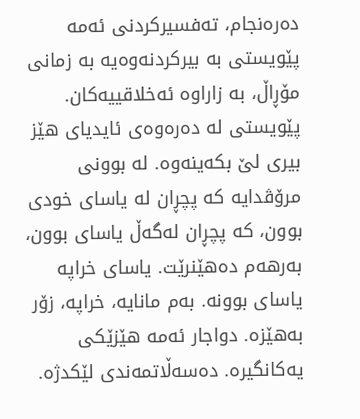دەرەنجام، تەفسیركردنى ئەمە پێویستى بە بیركردنەوەیە بە زمانى مۆڕاڵ، بە زاراوە ئەخلاقییەكان. پێویستى لە دەرەوەى ئایدیاى هێز بیرى لێ بكەینەوە. لە بوونى مرۆڤدایە كە پچڕان لە یاساى خودى بوون، كە پچڕان لەگەڵ یاساى بوون، بەرهەم دەهێنرێت. یاساى خراپە یاساى بوونە. بەم مانایە، خراپە، زۆر بەهێزە. دواجار ئەمە هێزێكى یەكانگیرە. دەسەڵاتمەندى لێكدژە.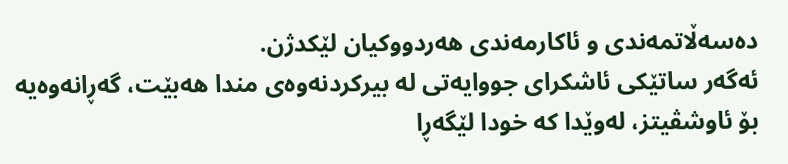دەسەڵاتمەندى و ئاكارمەندى هەردووكیان لێكدژن.
ئەگەر ساتێكى ئاشكراى جووایەتى لە بیركردنەوەى مندا هەبێت، گەڕانەوەیە بۆ ئاوشڤیتز، لەوێدا كە خودا لێگەڕا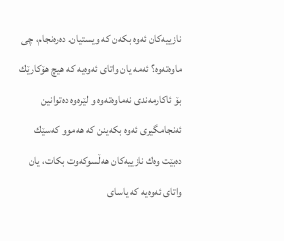نازییەكان ئەوە بكەن كە ویستیان. دەرەنجام، چى ماوەتەوە؟ ئەمە یان واتاى ئەوەیە كە هیچ هۆكارێك بۆ ئاكارمەندى نەماوەتەوە و لێرەوە دەتوانین ئەنجامگیرى ئەوە بكەینن كە هەموو كەسێك دەبێت وەك نازییەكان هەڵسوكەوت بكات، یان واتاى ئەوەیە كە یاساى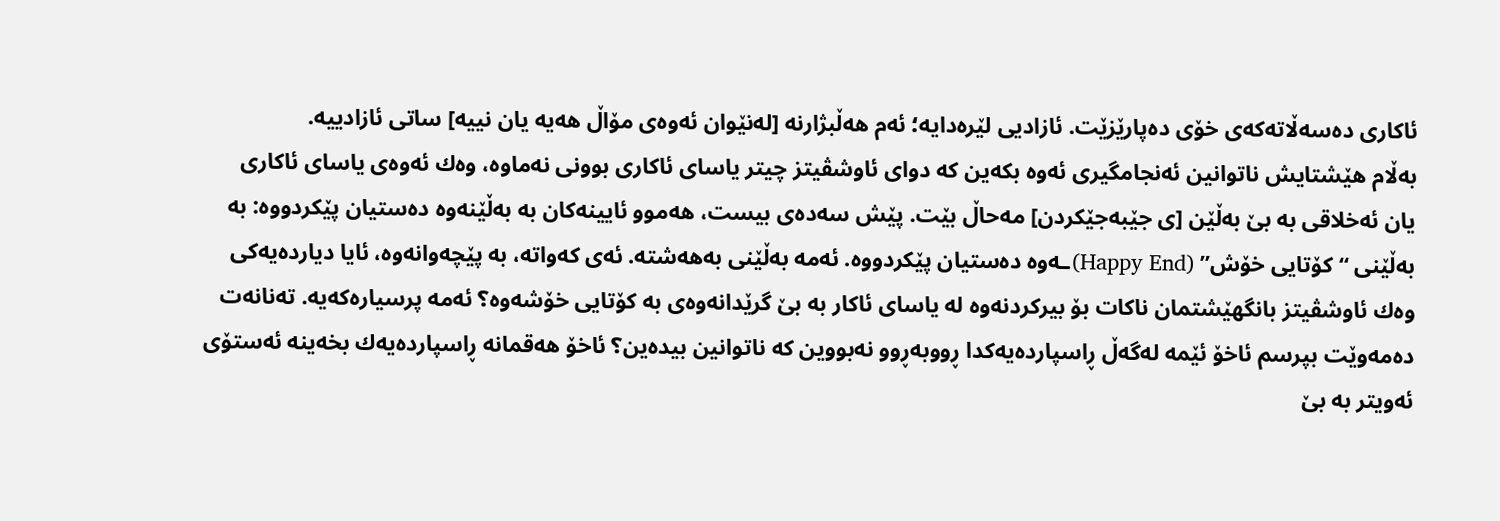ئاكارى دەسەڵاتەكەى خۆى دەپارێزێت. ئازادیى لێرەدایە؛ ئەم هەڵبژارنە [لەنێوان ئەوەى مۆاڵ هەیە یان نییە] ساتى ئازادییە.
بەڵام هێشتایش ناتوانین ئەنجامگیرى ئەوە بكەین كە دواى ئاوشڤیتز چیتر یاساى ئاكارى بوونى نەماوە، وەك ئەوەى یاساى ئاكارى یان ئەخلاقى بە بێ بەڵێن [ى جێبەجێكردن] مەحاڵ بێت. پێش سەدەى بیست، هەموو ئایینەكان بە بەڵێنەوە دەستیان پێكردووە: بە بەڵێنى “كۆتایى خۆش” (Happy End)ـەوە دەستیان پێكردووە. ئەمە بەڵێنى بەهەشتە. ئەى كەواتە، بە پێچەوانەوە، ئایا دیاردەیەكى وەك ئاوشڤیتز بانگهێشتمان ناكات بۆ بیركردنەوە لە یاساى ئاكار بە بێ گرێدانەوەى بە كۆتایى خۆشەوە؟ ئەمە پرسیارەكەیە. تەنانەت دەمەوێت بپرسم ئاخۆ ئێمە لەگەڵ ڕاسپاردەیەكدا ڕووبەڕوو نەبووین كە ناتوانین بیدەین؟ ئاخۆ هەقمانە ڕاسپاردەیەك بخەینە ئەستۆى ئەویتر بە بێ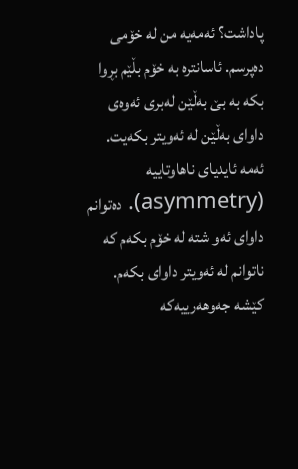پاداشت؟ ئەمەیە من لە خۆمى دەپرسم. ئاسانترە بە خۆم بڵێم بڕوا بكە بە بێ بەڵێن لەبرى ئەوەى داواى بەڵێن لە ئەویتر بكەیت.
ئەمە ئایدیاى ناهاوتاییە (asymmetry). دەتوانم داواى ئەو شتە لە خۆم بكەم كە ناتوانم لە ئەویتر داواى بكەم.
كێشە جەوهەرییەكە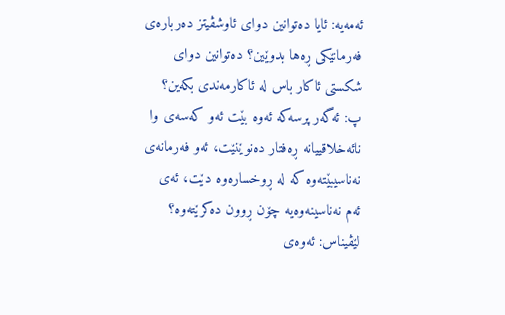ئەمەیە: ئایا دەتوانین دواى ئاوشڤیتز دەربارەى فەرمانێكى ڕەها بدوێین؟ دەتوانین دواى شكستى ئاكار باس لە ئاكارمەندى بكەین؟
پ: ئەگەر پرسەكە ئەوە بێت ئەو كەسەى وا نائەخلاقییانە ڕەفتار دەنوێنێت، ئەو فەرمانەى نەناسیبێتەوە كە لە ڕوخسارەوە دێت، ئەى ئەم نەناسینەوەیە چۆن ڕوون دەكرێتەوە؟
لێڤیناس: ئەوەى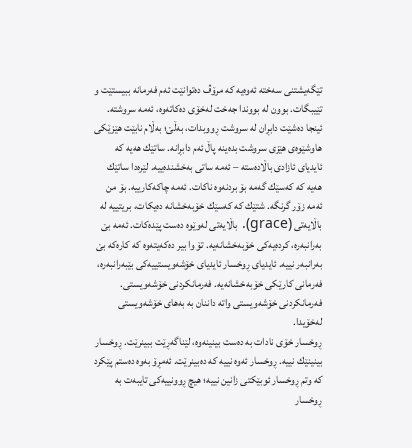تێگەیشتنى سەختە ئەوەیە كە مرۆڤ دەتوانێت ئەم فەرمانە ببیستێت و تێیبگات. بوون لە بووندا جەخت لەخۆى دەكاتەوە، ئەمە سروشتە. ئینجا دەشێت دابڕان لە سروشت ڕووبدات، بەڵێ؛ بەڵام نابێت هێزێكى هاوشێوەى هێزى سروشت بدەینە پاڵ ئەم دابڕانە. ساتێك هەیە كە ئایدیاى ئازادى باڵادەستە – ئەمە ساتى بەخشندەییە. لێرەدا ساتێك هەیە كە كەسێك گەمە بۆ بردنەوە ناكات. ئەمە چاكەكارییە. بۆ من ئەمە زۆر گرنگە. شتێك كە كەسێك خۆبەخشانە دەیكات، بریتییە لە باڵایەتى (grace). باڵایەتى لەوێوە دەست پێدەكات. ئەمە بێ بەرانبەرە، كردەیەكى خۆبەخشانەیە. تۆ وا بیر دەكەیتەوە كە كارەكە بێ بەرانبەر نییە. ئایدیاى ڕوخسار ئایدیاى خۆشەویستییەكى بێبەرانبەرە، فەرمانى كارێكى خۆبەخشانەیە. فەرمانكردنى خۆشەویستى. فەرمانكردنى خۆشەویستى واتە داننان بە بەهاى خۆشەویستى لەخۆیدا.
ڕوخسار خۆى نادات بە دەست بینینەوە، لێناگەڕێت ببینرێت. ڕوخسار بینینێك نییە. ڕوخسار ئەوە نییە كە دەبینرێت. ئەمڕۆ بەوە دەستم پێكرد كە وتم ڕوخسار ئوبێكتى زانین نییە؛ هیچ ڕوونییەكى تایبەت بە ڕوخسار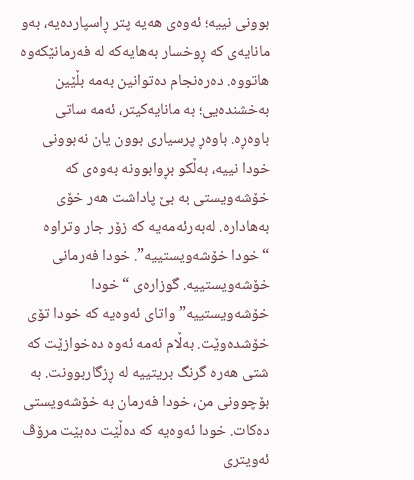بوونى نییە؛ ئەوەى هەیە پتر ڕاسپاردەیە، بەو مانایەى كە ڕوخسار بەهایەكە لە فەرمانێكەوە هاتووە. دەرەنجام دەتوانین بەمە بڵێین بەخشندەیى؛ بە مانایەكیتر، ئەمە ساتى باوەڕە. باوەڕ پرسیارى بوون یان نەبوونى خودا نییە، بەڵكو بڕوابوونە بەوەى كە خۆشەویستى بە بێ پاداشت هەر خۆى بەهادارە. لەبەرئەمەیە كە زۆر جار وتراوە “خودا خۆشەویستییە”. خودا فەرمانى خۆشەویستییە. گوزارەى “خودا خۆشەویستییە” واتاى ئەوەیە كە خودا تۆى خۆشدەوێت. بەڵام ئەمە ئەوە دەخوازێت كە شتى هەرە گرنگ بریتییە لە ڕزگاربوونت. بە بۆچوونى من، خودا فەرمان بە خۆشەویستى دەكات. خودا ئەوەیە كە دەڵێت دەبێت مرۆڤ ئەویترى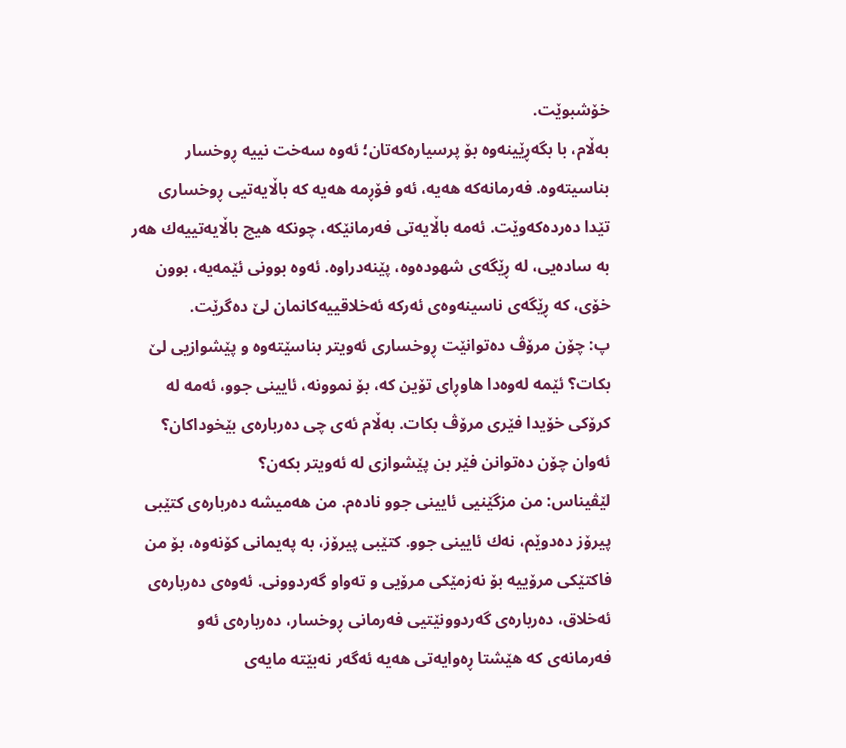خۆشبوێت.
بەڵام، با بگەڕێینەوە بۆ پرسیارەكەتان؛ ئەوە سەخت نییە ڕوخسار بناسیتەوە. فەرمانەكە هەیە، ئەو فۆڕمە هەیە كە باڵایەتیى ڕوخسارى تێدا دەردەكەوێت. ئەمە باڵایەتى فەرمانێكە، چونكە هیچ باڵایەتییەك هەر بە سادەیى، لە ڕێگەى شهودەوە، پێنەدراوە. ئەوە بوونى ئێمەیە، بوون خۆى، كە ڕێگەى ناسینەوەى ئەركە ئەخلاقییەكانمان لێ دەگرێت.
پ: چۆن مرۆڤ دەتوانێت ڕوخسارى ئەویتر بناسێتەوە و پێشوازیى لێ بكات؟ ئێمە لەوەدا هاوڕاى تۆین كە، بۆ نموونە، ئایینى جوو، ئەمە لە كرۆكى خۆیدا فێرى مرۆڤ بكات. بەڵام ئەى چى دەربارەى بێخوداكان؟ ئەوان چۆن دەتوانن فێر بن پێشوازى لە ئەویتر بكەن؟
لێڤیناس: من مزگێنیى ئایینى جوو نادەم. من هەمیشە دەربارەى كتێبى پیرۆز دەدوێم، نەك ئایینى جوو. كتێبى پیرۆز، بە پەیمانى كۆنەوە، بۆ من فاكتێكى مرۆییە بۆ نەزمێكى مرۆیى و تەواو گەردوونى. ئەوەى دەربارەى ئەخلاق، دەربارەى گەردوونێتیى فەرمانى ڕوخسار، دەربارەى ئەو فەرمانەى كە هێشتا ڕەوایەتى هەیە ئەگەر نەبێتە مایەى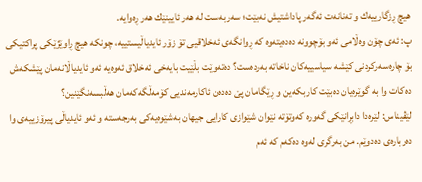هیچ ڕزگارییەك و تەنانەت ئەگەر پاداشتیش نەبێت؛ سەربەست لە هەر ئایینێك هەر ڕەوایە.
پ: ئەى چۆن وەڵامى ئەو بۆچوونە دەدەیتەوە كە ڕوانگەى ئەخلاقیى تۆ زۆر ئایدیاڵیستییە، چونكە هیچ ڕاوێژێكى پراكتیكى بۆ چارەسەركردنى كێشە سیاسییەكان ناخاتە بەردەست؟ دەتەوێت بڵێیت بایەخى ئەخلاق ئەوەیە ئەو ئایدیاڵانەمان پێشكەش دەكات وا بە گوێرەیان دەبێت كاربكەین و ڕێگامان پێ دەدەن ئاكارمەندیى كۆمەڵگەكەمان هەڵبسەنگێنین؟
لێڤیناس: لێرەدا دابڕانێكى گەورە كەوتۆتە نێوان شێوازى كارایى جیهان بەشێوەیەكى بەرجەستە و ئەو ئایدیاڵى پیرۆزییەى وا دەربارەى دەدوێم. من بەرگرى لەوە دەكەم كە ئەم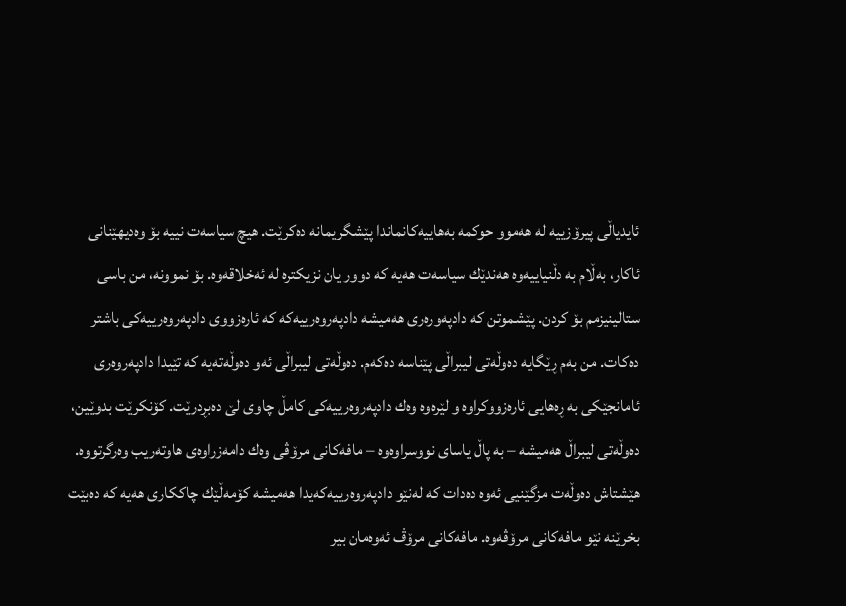ئایدیاڵى پیرۆزییە لە هەموو حوكمە بەهاییەكانماندا پێشگریمانە دەكرێت. هیچ سیاسەت نییە بۆ وەدیهێنانى ئاكار، بەڵام بە دڵنیاییەوە هەندێك سیاسەت هەیە كە دوور یان نزیكترە لە ئەخلاقەوە. بۆ نموونە، من باسى ستالینیزمم بۆ كردن. پێشموتن كە دادپەورەرى هەمیشە دادپەروەرییەكە كە ئارەزووى دادپەروەرییەكى باشتر دەكات. من بەم ڕێگایە دەوڵەتى لیبراڵى پێناسە دەكەم. دەوڵەتى لیبراڵى ئەو دەوڵەتەیە كە تێیدا دادپەروەرى ئامانجێكى بە ڕەهایى ئارەزووكراوە و لێرەوە وەك دادپەروەرییەكى كامڵ چاوى لێ دەبڕدرێت. كۆنكرێت بدوێین، دەوڵەتى لیبراڵ هەمیشە – بە پاڵ یاساى نووسراوەوە – مافەكانى مرۆڤى وەك دامەزراوەى هاوتەریب وەرگرتووە. هێشتاش دەوڵەت مزگێنیى ئەوە دەدات كە لەنێو دادپەروەرییەكەیدا هەمیشە كۆمەڵێك چاككارى هەیە كە دەبێت بخرێنە نێو مافەكانى مرۆڤەوە. مافەكانى مرۆڤ ئەوەمان بیر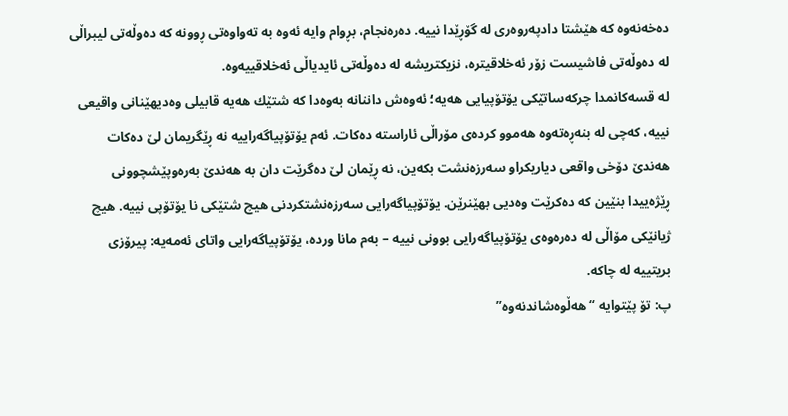دەخەنەوە كە هێشتا دادپەروەرى لە گۆڕێدا نییە. دەرەنجام، بڕوام وایە ئەوە بە تەواوەتى ڕوونە كە دەوڵەتى لیبراڵى لە دەوڵەتى فاشیست زۆر ئەخلاقیترە، نزیكتریشە لە دەوڵەتى ئایدیاڵى ئەخلاقییەوە.
لە قسەكانمدا چركەساتێكى یۆتۆپیایى هەیە؛ ئەوەش داننانە بەوەدا كە شتێك هەیە قابیلى وەدیهێنانى واقیعى نییە، كەچى لە بنەڕەتەوە هەموو كردەى مۆراڵى ئاراستە دەكات. ئەم یۆتۆپیاگەراییە نە ڕێگریمان لێ دەكات هەندێ دۆخى واقعى دیاریكراو سەرزەنشت بكەین، نە ڕێمان لێ دەگرێت دان بە هەندێ بەرەوپێشچوونى ڕێژەییدا بنێین كە دەكرێت وەدیى بهێنرێن. یۆتۆپیاگەرایى سەرزەنشتكردنى هیچ شتێكى نا یۆتۆپى نییە. هیچ ژیانێكى مۆاڵى لە دەرەوەى یۆتۆپیاگەرایى بوونى نییە – بەم مانا وردە، یۆتۆپیاگەرایى واتاى ئەمەیە: پیرۆزی بریتییە لە چاكە.
پ: تۆ پێتوایە “هەڵوەشاندنەوە”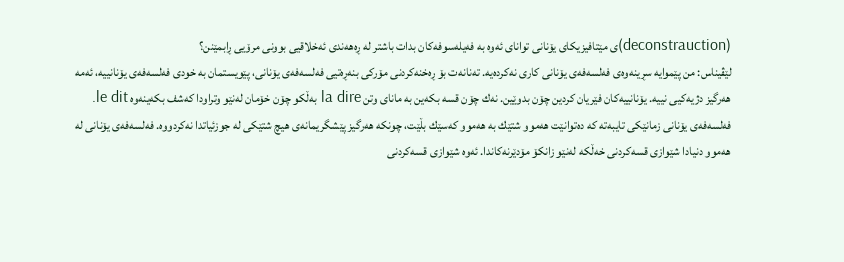(deconstrauction)ى مێتافیزیكاى یۆنانى تواناى ئەوە بە فەیلەسوفەكان بدات باشتر لە ڕەهەندى ئەخلاقیى بوونى مرۆیى ڕابمێنن؟
لێڤیناس: من پێموایە سڕینەوەى فەلسەفەى یۆنانى كارى نەكردەیە. تەنانەت بۆ ڕەخنەكردنى مۆركى بنەڕەتیى فەلسەفەى یۆنانى، پێویستمان بە خودى فەلسەفەى یۆنانییە، ئەمە هەرگیز دژیەكیی نییە. یۆنانییەكان فێریان كردین چۆن بدوێین. نەك چۆن قسە بكەین بە ماناى وتن la dire بەڵكو چۆن خۆمان لەنێو وتراودا كەشف بكەینەوە le dit. فەلسەفەى یۆنانى زمانێكى تایبەتە كە دەتوانێت هەموو شتێك بە هەموو كەسێك بڵێت، چونكە هەرگیز پێشگریمانەى هیچ شتێكى لە جوزئیاتدا نەكردووە. فەلسەفەى یۆنانى لە هەموو دنیادا شێوازى قسەكردنى خەڵكە لەنێو زانكۆ مۆدێرنەكاندا. ئەوە شێوازى قسەكردنى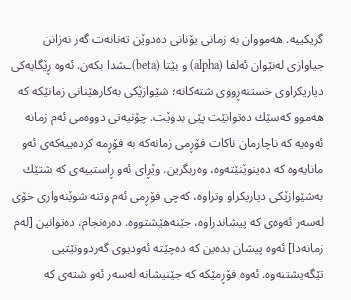گریكییە. هەمووان بە زمانى یۆنانى دەدوێن تەنانەت گەر نەزانن جیاوازى لەنێوان ئەلفا (alpha) و بێتا (beta)ـشدا بكەن. ئەوە ڕێگایەكى دیاریكراوى خستنەڕووى شتەكانە؛ شێوازێكى بەكارهێنانى زمانێكە كە هەموو كەسێك دەتوانێت پێى بدوێت. چۆنیەتى دووەمى ئەم زمانە ئەوەیە كە ناچارمان ناكات فۆڕمى زمانەكە بە فۆڕمە كردەییەكەى ئەو مانایەوە كە دەینوێنێتەوە، وەربگرین. وێڕاى ئەو ڕاستییەى كە شتێك بەشێوازێكى دیاریكراو وتراوە، كەچى فۆڕمى ئەم وتنە شوێنەوارى خۆى لەسەر ئەوەى كە پیشاندراوە، جێنەهێشتووە. دەرەنجام، دەتوانین [لەم زمانەدا] ئەوە پیشان بدەین كە دەچێتە ئەودیوى گەردوونێتیی تێگەیشتنەوە. ئەوە فۆڕمێكە كە جێنیشانە لەسەر ئەو شتەى كە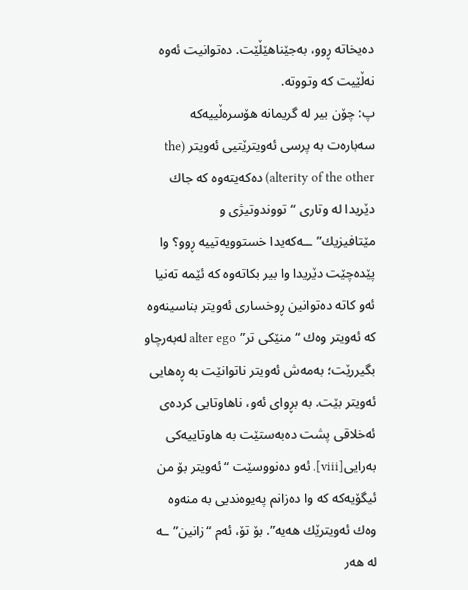دەیخاتە ڕوو، بەجێناهێڵێت. دەتوانیت ئەوە نەڵێیت كە وتووتە.
پ: چۆن بیر لە گریمانە هۆسرەڵییەكە سەبارەت بە پرسى ئەویترێتیى ئەویتر (the alterity of the other) دەكەیتەوە كە جاك دێریدا لە وتارى “تووندوتیژى و مێتافیزیك”ــەكەیدا خستوویەتییە ڕوو؟ وا پێدەچێت دێریدا وا بیر بكاتەوە كە ئێمە تەنیا ئەو كاتە دەتوانین ڕوخسارى ئەویتر بناسینەوە كە ئەویتر وەك “منێكى تر” alter ego لەبەرچاو بگیررێت؛ بەمەش ئەویتر ناتوانێت بە ڕەهایى ئەویتر بێت. بە بڕواى ئەو، ناهاوتایى كردەى ئەخلاقى پشت دەبەستێت بە هاوتاییەكى بەرایى[viii]. ئەو دەنووسێت “ئەویتر بۆ من ئیگۆیەكە كە وا دەزانم پەیوەندیى بە منەوە وەك ئەویترێك هەیە”. بۆ تۆ، ئەم “زانین”ـە لە هەر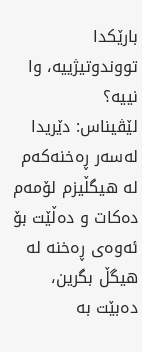بارێكدا تووندوتیژییە، وا نییە؟
لێڤیناس: دێریدا لەسەر ڕەخنەكەم لە هیگڵیزم لۆمەم دەكات و دەڵێت بۆ ئەوەى ڕەخنە لە هیگڵ بگرین، دەبێت بە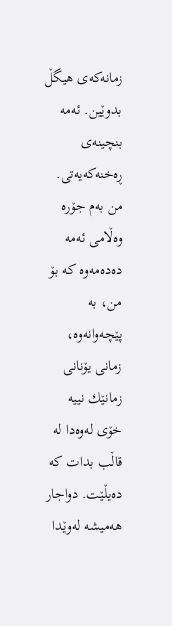زمانەكەى هیگڵ بدوێین. ئەمە بنچینەى ڕەخنەكەیەتى. من بەم جۆرە وەڵامى ئەمە دەدەمەوە كە بۆ من، بە پێچەوانەوە، زمانى یۆنانى زمانێك نییە خۆى لەوەدا لە قاڵب بدات كە دەیڵێت. دواجار هەمیشە لەوێدا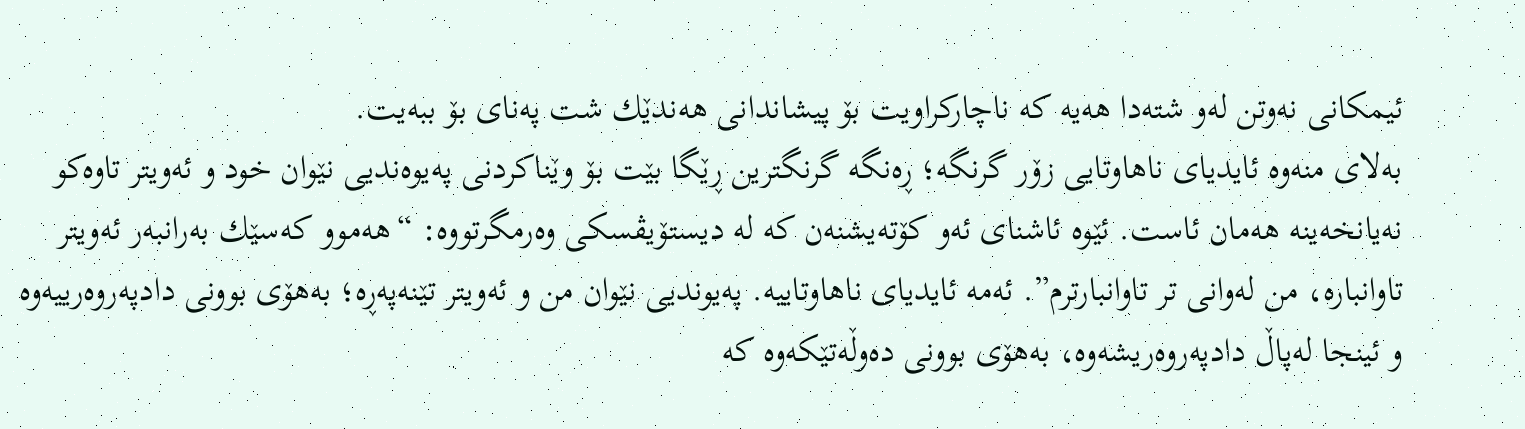ئیمكانى نەوتن لەو شتەدا هەیە كە ناچاركراویت بۆ پیشاندانى هەندێك شت پەناى بۆ ببەیت.
بەلاى منەوە ئایدیاى ناهاوتایى زۆر گرنگە؛ ڕەنگە گرنگترین ڕێگا بێت بۆ وێناكردنى پەیوەندیى نێوان خود و ئەویتر تاوەكو نەیانخەینە هەمان ئاست. ئێوە ئاشناى ئەو كۆتەیشنەن كە لە دیستۆیڤسكی وەرمگرتووە: “هەموو كەسێك بەرانبەر ئەویتر تاوانبارە، من لەوانى تر تاوانبارترم”. ئەمە ئایدیاى ناهاوتاییە. پەیوندیى نێوان من و ئەویتر تێنەپەڕە؛ بەهۆى بوونى دادپەروەرییەوە و ئینجا لەپاڵ دادپەروەریشەوە، بەهۆى بوونى دەوڵەتێكەوە كە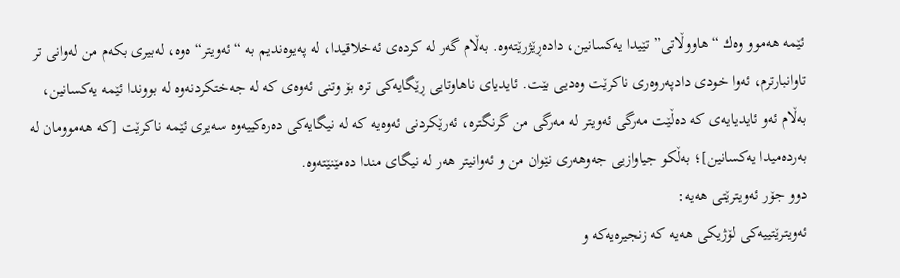ئێمە هەموو وەك “هاووڵاتی” تێیدا یەكسانین، دادەڕێژرێتەوە. بەڵام گەر لە كردەى ئەخلاقیدا، لە پەیوەندیم بە “ئەویتر“ەوە، لەبیرى بكەم من لەوانى تر تاوانبارترم، ئەوا خودى دادپەروەرى ناكرێت وەدیى بێت. ئایدیاى ناهاوتایى ڕێگایەكى ترە بۆ وتنى ئەوەى كە لە جەختكردنەوە لە بووندا ئێمە یەكسانین، بەڵام ئەو ئایدیایەى كە دەڵێت مەرگى ئەویتر لە مەرگى من گرنگترە، ئەرێكردنى ئەوەیە كە لە نیگایەكى دەرەكییەوە سەیرى ئێمە ناكرێت [كە هەموومان لە بەردەمیدا یەكسانین]؛ بەڵكو جیاوازیى جەوهەرى نێوان من و ئەوانیتر هەر لە نیگاى مندا دەمێنێتەوە.
دوو جۆر ئەویترێتى هەیە:
ئەویترێتییەكى لۆژیكى هەیە كە زنجیرەیەكە و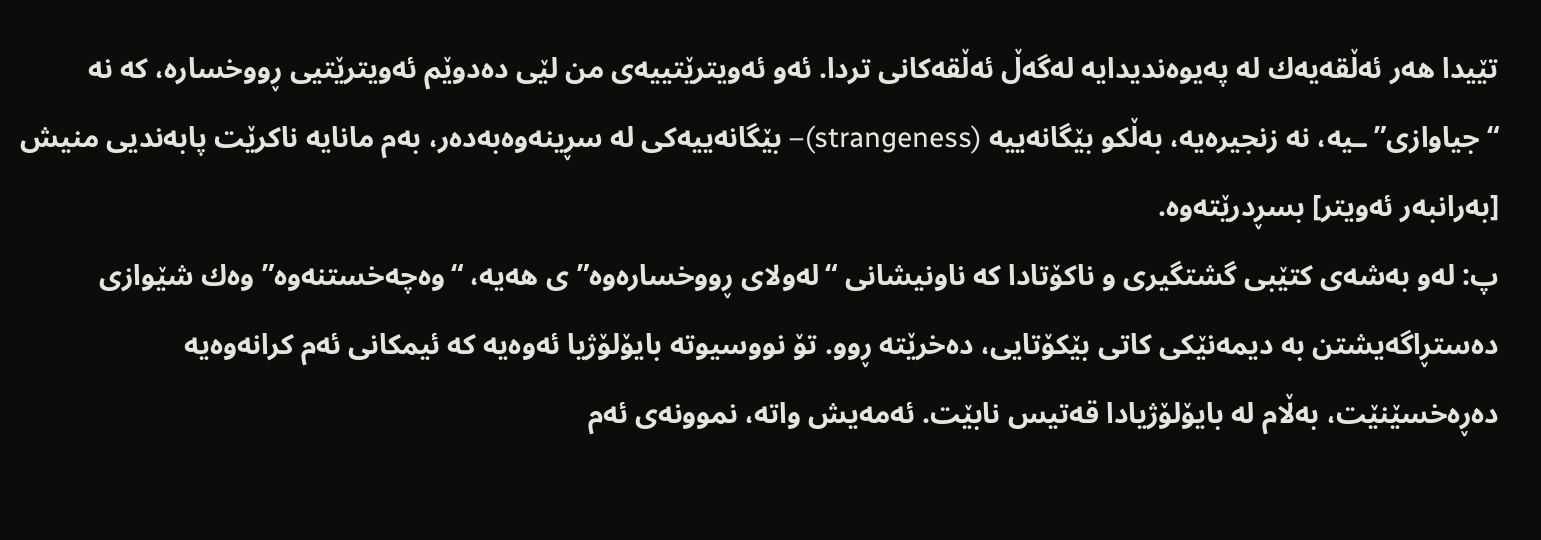تێیدا هەر ئەڵقەیەك لە پەیوەندیدایە لەگەڵ ئەڵقەكانى تردا. ئەو ئەویترێتییەى من لێى دەدوێم ئەویترێتیى ڕووخسارە، كە نە “جیاوازی”ـیە، نە زنجیرەیە، بەڵكو بێگانەییە (strangeness)– بێگانەییەكى لە سڕینەوەبەدەر، بەم مانایە ناكرێت پابەندیى منیش [بەرانبەر ئەویتر] بسڕدرێتەوە.
پ: لەو بەشەى كتێبى گشتگیرى و ناكۆتادا كە ناونیشانى “لەولاى ڕووخسارەوە”ى هەیە، “وەچەخستنەوە” وەك شێوازى دەستڕاگەیشتن بە دیمەنێكى كاتى بێكۆتایى، دەخرێتە ڕوو. تۆ نووسیوتە بایۆلۆژیا ئەوەیە كە ئیمكانى ئەم كرانەوەیە دەڕەخسێنێت، بەڵام لە بایۆلۆژیادا قەتیس نابێت. ئەمەیش واتە، نموونەى ئەم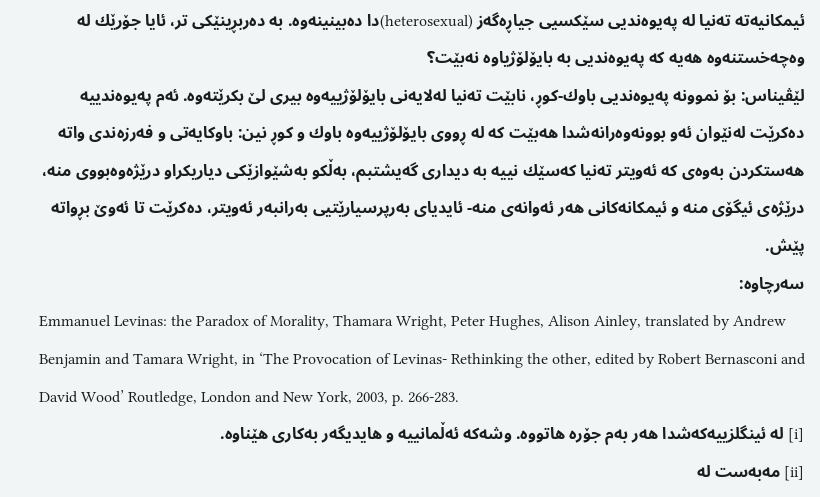ئیمكانیەتە تەنیا لە پەیوەندیى سێكسیى جیاڕەگەز (heterosexual)دا دەبینینەوە. بە دەربڕینێكى تر، ئایا جۆرێك لە وەچەخستنەوە هەیە كە پەیوەندیى بە بایۆلۆژیاوە نەبێت؟
لێڤیناس: بۆ نموونە پەیوەندیى باوك-كوڕ، نابێت تەنیا لەلایەنى بایۆلۆژییەوە بیرى لێ بكرێتەوە. ئەم پەیوەندییە دەكرێت لەنێوان ئەو بوونەوەرانەشدا هەبێت كە لە ڕووى بایۆلۆژییەوە باوك و كوڕ نین: باوكایەتى و فەرزەندى واتە هەستكردن بەوەى كە ئەویتر تەنیا كەسێك نییە بە دیدارى گەیشتبم، بەڵكو بەشێوازێكى دیاریكراو درێژەوەبووى منە، درێژەى ئیگۆى منە و ئیمكانەكانى هەر ئەوانەى منە- ئایدیاى بەرپرسیارێتیى بەرانبەر ئەویتر، دەكرێت تا ئەوێ بڕواتە پێش.
سەرچاوە:
Emmanuel Levinas: the Paradox of Morality, Thamara Wright, Peter Hughes, Alison Ainley, translated by Andrew Benjamin and Tamara Wright, in ‘The Provocation of Levinas- Rethinking the other, edited by Robert Bernasconi and David Wood’ Routledge, London and New York, 2003, p. 266-283.
[i] لە ئینگلزییەكەشدا هەر بەم جۆرە هاتووە. وشەكە ئەڵمانییە و هایدیگەر بەكاری هێناوە.
[ii] مەبەست لە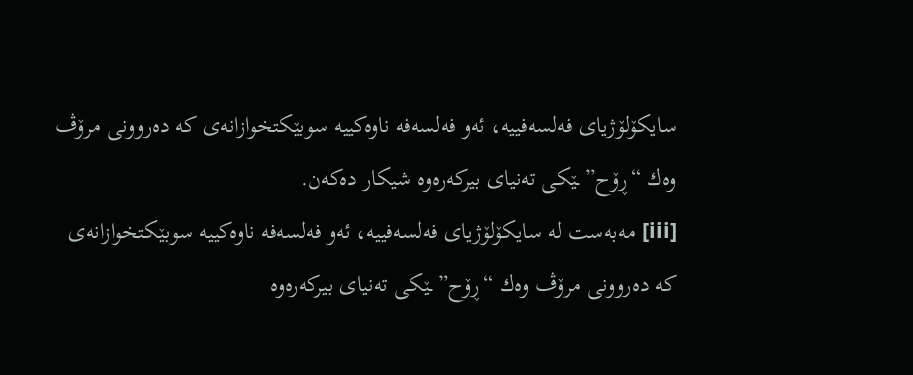سایكۆلۆژیاى فەلسەفییە، ئەو فەلسەفە ناوەكییە سوبێكتخوازانەى كە دەروونى مرۆڤ وەك “ڕۆح”ـێكى تەنیاى بیركەرەوە شیكار دەكەن.
[iii] مەبەست لە سایكۆلۆژیاى فەلسەفییە، ئەو فەلسەفە ناوەكییە سوبێكتخوازانەى كە دەروونى مرۆڤ وەك “ڕۆح”ـێكى تەنیاى بیركەرەوە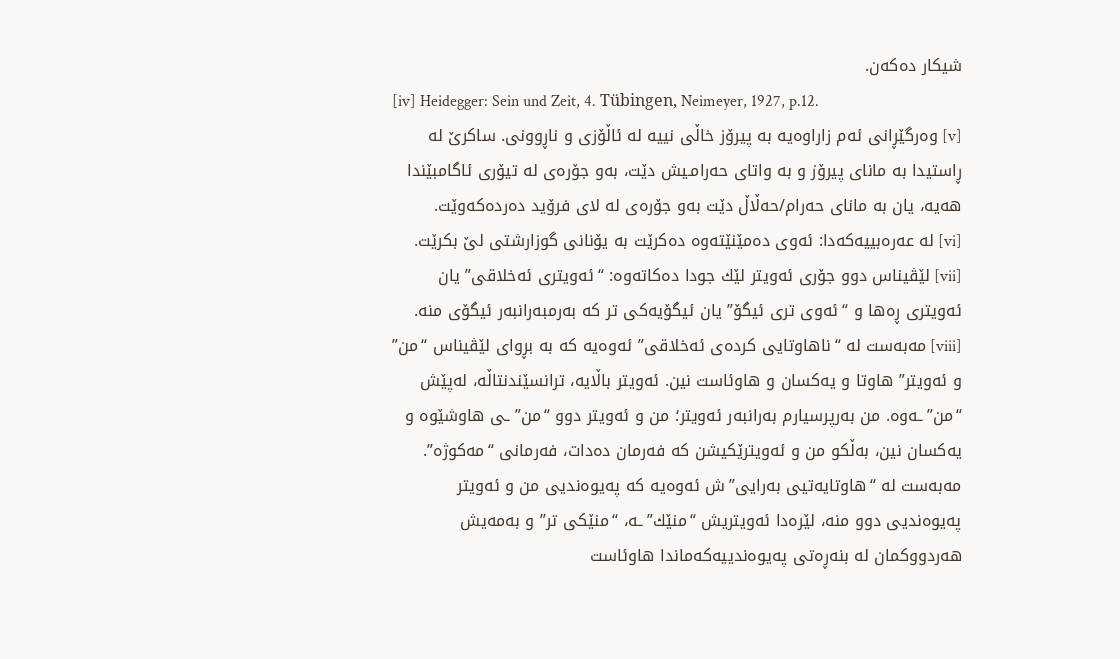شیكار دەكەن.
[iv] Heidegger: Sein und Zeit, 4. Tübingen, Neimeyer, 1927, p.12.
[v] وەرگێڕانى ئەم زاراوەیە بە پیرۆز خاڵى نییە لە ئاڵۆزى و ناڕوونى. ساكرێ لە ڕاستیدا بە ماناى پیرۆز و بە واتاى حەرامـیش دێت، بەو جۆرەى لە تیۆرى ئاگامبێندا هەیە، یان بە ماناى حەرام/حەڵاڵ دێت بەو جۆرەى لە لاى فرۆید دەردەكەوێت.
[vi] لە عەرەبییەكەدا: ئەوى دەمێنێتەوە دەكرێت بە یۆنانى گوزارشتى لێ بكرێت.
[vii] لێڤیناس دوو جۆرى ئەویتر لێك جودا دەكاتەوە: “ئەویترى ئەخلاقى” یان ئەویترى ڕەها و “ئەوى ترى ئیگۆ” یان ئیگۆیەكى تر كە بەرمبەرانبەر ئیگۆى منە.
[viii] مەبەست لە “ناهاوتایى كردەى ئەخلاقى” ئەوەیە كە بە بڕواى لێڤیناس “من” و ئەویتر” هاوتا و یەكسان و هاوئاست نین. ئەویتر باڵایە، ترانسێندنتاڵە، لەپێش “من”ـەوە. من بەرپرسیارم بەرانبەر ئەویتر؛ من و ئەویتر دوو “من”ـى هاوشێوە و یەكسان نین، بەڵكو من و ئەویترێكیشن كە فەرمان دەدات، فەرمانى “مەكوژە”. مەبەست لە “هاوتایەتیى بەرایی”ش ئەوەیە كە پەیوەندیى من و ئەویتر پەیوەندیى دوو منە، لێرەدا ئەویتریش “منێك”ـە، “منێكى تر” و بەمەیش هەردووكمان لە بنەڕەتى پەیوەندییەكەماندا هاوئاست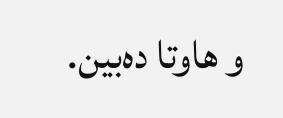و هاوتا دەبین.